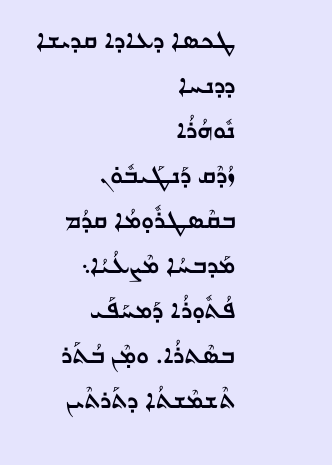ܛܟܣܐ ܕܥܐܕܐ ܩܕܝܫܐ ܕܕܢܚܐ
ܢܽܘܗܳܪܳܐ
ܙܳܕܶܩ ܕܰܢܛܰܝܒܽܘ̇ܢ ܒܩܶܣܛܪܽܘ̣ܡܳܐ ܩܕܳܡ ܡܰܕܒܚܳܐ ܡܶܨܥܳܝܳܐ܆ ܦܳܬܽܘ̣ܪܳܐ ܕܰܡܚܰܦܰܝ ܒܣܶܬܪܳܐ. ܘܡ̣ܶܢ ܒܳܬܰܪ ܬܶܫܡܶܫܬܳܐ ܕܬܰܪܬܶܝܢ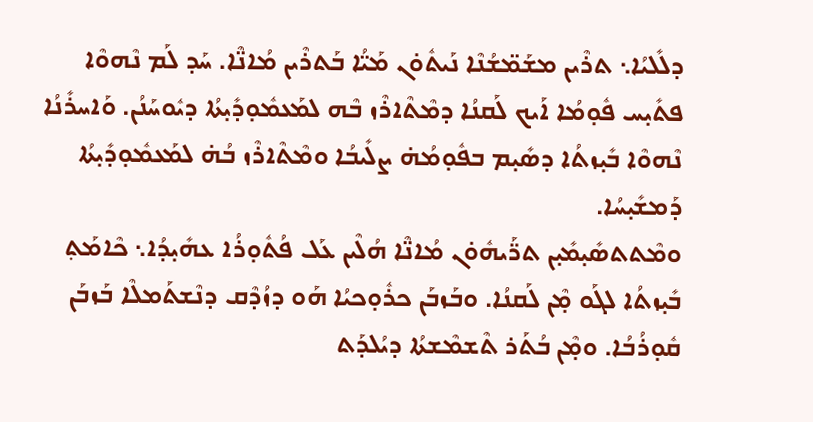ܕܠܺܠܝܳܐ܆ ܬܪܶܝܢ ܡܫܰܡ̈ܫܳܢܶܐ ܢܰܝܬܽܘ̇ܢ ܡܰܝ̈ܳܐ ܒܰܬܪܶܝܢ ܡܳܐܢ̈ܶܐ. ܚܰܕ ܠܰܡ ܢܶܗܘܶܐ ܦܬܺܝ̣ܚ ܦܽܘ̣ܡܳܐ ܐܰܝܟ ܠܰܩܢܳܐ ܕܡܶܬܶܐܪܶܙ ܒܶܗ ܠܡܰܥܡܽܘ̣ܕܺܝ̣ܬܳܐ ܕܝܽܘܚܰܢܳܢ. ܘܰܐܚܪܺܢܳܐ ܢܶܗܘܶܐ ܒܺܝ̣ܙܬܳܐ ܕܣܺܝ̣ܡ ܒܦܽܘ̣ܡܳܗ̇ ܨܠܺܝܒܳܐ ܘܡܶܬܶܐܪܶܙ ܒܳܗ̇ ܠܡܰܥܡܽܘ̣ܕܺܝ̣ܬܳܐ ܕܰܡܫܺܝ̣ܚܳܐ.
ܘܡܶܬܬܣܺܝ̣ܡܺܝ̣ܢ ܬܪ̈ܰܝܗܽܘ̇ܢ ܡܳܐܢ̈ܶܐ ܗܳܠܶܝܢ ܥܰܠ ܦܳܬܽܘ̣ܪܳܐ ܥܗܺܝ̣ܕܳܐ܆ ܟܶܐܡܰܬ݂ ܒܺܝ̣ܙܬܳܐ ܠܓܰܘ ܡ̣ܶܢ ܠܰܩܢܳܐ. ܘܒܰܙܒܰܢ ܟܪܽܘ̣ܟܝܳܐ ܗܰܘ ܕܙܳܕܶܩ ܕܢܶܫܬܰܡܠܶܐ ܒܰܙܒܰܢ ܩܽܘ̣ܪܳܒܳܐ. ܘܡ̣ܶܢ ܒܳܬܰܪ ܬܶܫܡܶܫܬܳܐ ܕܝܳܠܕܰܬ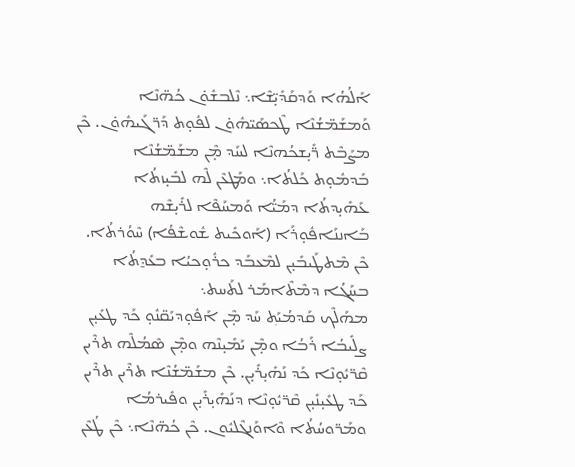ܐܰܠܳܗܳܐ ܘܰܕܩܰܕܺܝ̣̈ܫܶܐ܆ ܢܶܠܒܫܽܘ̇ܢ ܟܳܗ̈ܢܶܐ ܘܰܡܫܰܡ̈ܫܳܢܶܐ ܛܶܟܣܰܝ̈ܗܽܘ̇ܢ ܠܦܽܘ̣ܬ ܕܰܪ̈ܓܰܝܗܽܘ̇ܢ. ܟܶܢ ܡܨܰܒܶܬ ܪ̈ܺܝ̣ܫܟܳܗܢܶܐ ܠܚܰܕ ܡ̣ܶܢ ܡܫܰܡ̈ܫܳܢܶܐ ܒܰܕܡܽܘ̣ܬ ܟܰܠܬܳܐ܆ ܘܡܰܛܥܶܢ ܠܶܗ ܠܒܺܝ̣ܙܬܳܐ ܥܰܗܺܝ̣ܕܬܳܐ ܕܡܰܝ̈ܳܐ ܘܰܡܚܰܦܶܐ ܠܪܺܝ̣ܫܶܗ ܒܰܐܢܢܰܐܦܽܘ̣ܪܰܐ (ܐܰܘܟܺܝܬ ܫܽܘܫܶܦܳܐ) ܚܶܘܳܪܬܳܐ. ܟܶܢ ܡܶܬܛܰܝܒܺܝ̣ܢ ܠܡܶܥܒܰܕ ܟܪܽܘ̣ܟܝܳܐ ܒܥܺܕ̱ܬܳܐ ܒܚܰܓܳܐ ܕܡܶܬܶܐܡܰܪ ܠܬܰܚܬ܆
ܡܗܰܠܶܟ ܩܰܕܡܳܝܰܬ݂ ܚܰܕ ܡ̣ܶܢ ܐܰܦܽܘ̣ܕܝܰܩ̈ܢܽܘ̣ ܟܰܕ ܛܥܺܝ̣ܢ ܨܠܺܝܒܳܐ ܪܰܒܳܐ ܘܡ̣ܶܢ ܝܰܡܺܝ̣ܢܶܗ ܘܡ̣ܶܢ ܣܶܡܳܠܶܗ ܬܪܶܝܢ ܩܶܪ̈ܝܽܘ̣ܢܶܐ ܟܰܕ ܢܰܗܺܝ̣ܪܺܝ̣ܢ. ܟܶܢ ܡܫܰܡ̈ܫܳܢܶܐ ܬܪܶܝܢ ܬܪܶܝܢ ܟܰܕ ܛܥܺܝ̣ܢܺܝ̣ܢ ܩܶܪ̈ܝܽܘ̣ܢܶܐ ܕܢܰܗܺܝ̣ܪܺܝ̣ܢ ܘܦܺܝܪܡܳܐ ܘܡܰܪ̈ܘܚܳܬܳܐ ܘܶܐܘܰܢܓܶܠܝܽܘܢ. ܟܶܢ ܟܳܗ̈ܢܶܐ܆ ܟܶܢ ܛܳܥܶܢ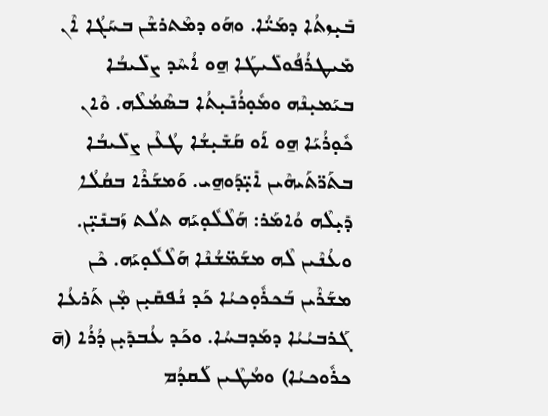ܒܺܝ̣ܙܬܳܐ ܕܡܰܝ̈ܳܐ. ܘܗܰܘ ܕܡܶܬܪܫܶܢ ܒܚܰܓܳܐ ܐܶܢ ܡܺܝܛܪܳܦܳܘܠܺܝܛܰܐ ܗ̱ܘ ܐܳܚܶܕ ܨܠܺܝܒܳܐ ܒܝܰܡܝ̣ܢܶܗ ܘܡܽܘ̣ܪܳܢܺܝ̣ܬܳܐ ܒܣܶܡܳܠܶܗ. ܘܶܐܢ ܟܽܘ̣ܪܳܝܰܐ ܗ̱ܘ ܐܰܘ ܩܰܫܺܝ̣ܫܳܐ ܛܳܥܶܢ ܨܠܺܝܒܳܐ ܒܬܰܪ̈ܬܰܝܗܶܝܢ ܐܺܝ̣̈ܕܰܘܗ̱ܝ. ܘܰܡܫܰܪܶܐ ܒܩܳܠܳܐ ܕܺܝ̣ܠܶܗ ܘܳܐܡܰܪ: ܗܰܠܶܠܽܘ̣ܝܰܗ ܬܠܳܬ ܙܰܒܢܺܝ̣̈ܢ. ܘܥܳܢܶܝܢ ܠܶܗ ܡܫܰܡ̈ܫܳܢܶܐ ܗܰܠܶܠܽܘ̣ܝܰܗ. ܟܶܢ ܡܫܰܪܶܝܢ ܒܰܟܪܽܘ̣ܟܝܳܐ ܟܰܕ ܢܳܦܩܺܝ̣ܢ ܡ̣ܶܢ ܬܰܪܥܳܐ ܓܰܪܒܝܳܝܳܐ ܕܡܰܕܒܚܳܐ. ܘܟܰܕ ܥܳܒܕܺܝ̣ܢ ܕܳܪܳܐ (ܗ̄ ܟܪܽܘܟܝܳܐ) ܘܡܳܛܶܝܢ ܠܰܩܕܳܡ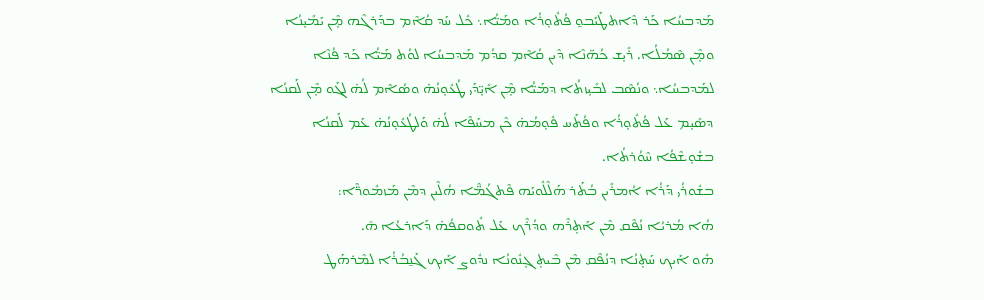ܡܰܕܒܚܳܐ ܟܰܪ ܕܶܐܬܛܰܝܰܒܘ̱ ܦܳܬܽܘ̣ܪܳܐ ܘܡܰܝ̈ܳܐ܆ ܟܽܠ ܚܰܕ ܩܳܐܶܡ ܒܕܰܪܓܶܗ ܡ̣ܶܢ ܝܰܡܺܝ̣ܢܳܐ ܘܡ̣ܶܢ ܣܶܡܳܠܳܐ. ܪܺܝ̣ܫ ܟܳܗ̈ܢܶܐ ܕܶܝܢ ܩܳܐܶܡ ܩܕܳܡ ܡܰܕܒܚܳܐ ܠܘܳܬ ܡܰܝ̈ܳܐ ܟܰܕ ܦܳܢܶܐ ܠܡܰܕܒܚܳܐ܆ ܘܢܳܣܶܒ ܠܒܺܝ̣ܙܬܳܐ ܕܡܰܝ̈ܳܐ ܡ̣ܶܢ ܐܺܝ̣̈ܕܰܝ ܛܳܥܽܘ̣ܢܳܗ̇ ܘܣܳܐܶܡ ܠܳܗ̇ ܠܓܰܘ ܡ̣ܶܢ ܠܰܩܢܳܐ ܕܣܺܝ̣ܡ ܥܰܠ ܦܳܬܽܘ̣ܪܳܐ ܘܦܳܬܰܚ ܦܽܘ̣ܡܳܗ̇ ܟܶܢ ܡܚܰܦܶܐ ܠܳܗ̇ ܘܰܠܛܳܥܽܘ̣ܢܳܗ̇ ܥܰܡ ܠܰܩܢܳܐ ܒܫܽܘ̣ܫܶܦܳܐ ܚܶܘܳܪܬܳܐ.
ܒܫܽܘܪܳܝ ܕܰܪܳܐ ܐܳܡܪܺܝܢ ܒܳܬܰܪ ܗܰܠܶܠܽܘܝܰܗ ܦܶܬܓܳܡ̈ܶܐ ܗܳܠܶܝܢ ܕܡܶܢ ܡܰܙܡܽܘܪ̈ܶܐ:
ܗܳܐ ܡܳܪܝܳܐ ܢܳܦܶܩ ܡܶܢ ܐܰܬ̣ܪܶܗ ܘܕܳܪܶܟ ܥܰܠ ܬܽܘܩܦܳܗ̇ ܕܰܐܪܥܳܐ ܗ̄.
ܗܽܘ ܐܰܝܟ ܚܰܬ̣ܢܳܐ ܕܢܳܦܶܩ ܡܶܢ ܒܶܝܬ̣ ܓ̣ܢܽܘܢܳܐ ܢܕܽܘܨ ܐܰܝܟ ܓܰܢ̱ܒܳܪܳܐ ܠܡܶܪܗܰܛ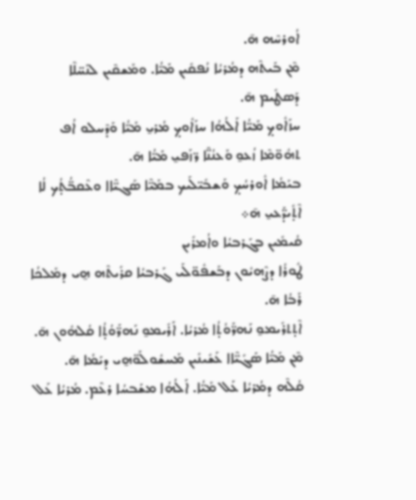ܐܳܘܪܚܶܗ ܗ̄.
ܡܶܢ ܒܰܝܬܶܗ ܕܡܳܪܝܳܐ ܢܳܦܩܺܝܢ ܡܰܝ̈ܳܐ. ܘܡܰܫܩܶܝܢ ܠܢܰܚ̈ܠܶܐ ܕܰܣܛܺܝܡ ܗ̄.
ܚܙܰܐܽܘܟ̣ ܡܰܝ̈ܳܐ ܐܰܠܳܗܳܐ ܚܙܰܐܽܘܟ̣ ܡܳܪܝ̱ ܡܰܝ̈ܳܐ ܘܰܕܶܚܠܘ ܐܳܦ ܬܗܽܘ̈ܡܶܐ ܙܳܥܘ̱ ܘܰܥܢܳܢ̈ܶܐ ܖ̈ܙܰܦܝ̱ ܡܰܝ̈ܳܐ ܗ̄.
ܒܝܰܡܳܐ ܐܽܘܪܚܳܟ̣ ܘܰܫܒܺܝ̈ܠܰܝܟ ܒܡܰܝ̈ܶܐ ܣܰܓܝ̈ܶܐܐ ܘܥܶܩܒ̈ܳܬ̣ܳܟ ܠܳܐ ܐܶܬ̣ܺܝܕ̈ܰܥܝ̱ ܗ̄܀
ܩܳܝܡܺܝܢ ܒܓܰܪܒܝܳܐ ܘܐܳܡܪܺܝܢ
ܛܽܘܪܳܐ ܕܨܶܗܝܽܘܢ ܕܒܰܫܦܽܘ̈ܠܰܝ ܓܰܪܒܝܳܐ ܩܪܺܝܬܶܗ ܗ̱ܝ ܕܡܰܠܟܳܐ ܪܰܒܳܐ ܗ̄.
ܐܶܬ̣ܬܪܺܝܡܘ̱ ܢܰܗܪ̈ܰܘܳܬ̣ܳܐ ܡܳܪܝܳܐ. ܐܰܪܺܝܡܘ̱ ܢܰܗܪ̈ܰܘܳܬ̣ܳܐ ܩܳܠܗܽܘܢ ܗ̄.
ܡܶܢ ܡܰܝ̈ܳܐ ܣܰܓܺܝ̈ܶܐܐ ܥܰܫܺܝܢܺܝܢ ܡܰܚܫܽܘܠܰܘ̈ܗ̱ܝ ܕܝܰܡܳܐ ܗ̄.
ܩܳܠܶܗ ܕܡܳܪܝܳܐ ܥܰܠ ܡܰܝ̈ܳܐ. ܐܰܠܳܗܳܐ ܡܫܰܒܚܳܐ ܪܥܶܡ. ܡܳܪܝܳܐ ܥܰܠ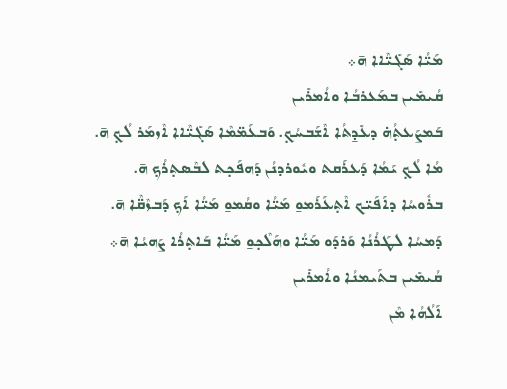ܡܰܝ̈ܳܐ ܣܰܓܺܝ̈ܶܐܐ ܗ̄܀
ܩܳܝܡܺܝܢ ܒܡܰܥܪܒܳܐ ܘܐܳܡܪܺܝܢ
ܒܰܡܨܰܥܬ̣ܳܗ̇ ܕܥܺܕ̱ܬܳܐ ܐܶܫܰܒܚܳܟ̣. ܘܰܒܥܰܡ̈ܡܶܐ ܣܰܓܺܝ̈ܶܐܐ ܐܶܙܡܰܪ ܠܳܟ̣ ܗ̄.
ܡܳܐ ܠܳܟ̣ ܝܰܡܳܐ ܕܰܥܪܰܩܬ ܘܝܽܘܪܕܢܳܢ ܕܰܗܦܰܟ̣ܬ ܠܒܶܣܬ̣ܪܳܟ̣ ܗ̄.
ܒܪܽܘܚܳܐ ܕܐܰܦܰܝ̈ܟ ܐܶܬ̣ܥܰܪܰܡܘ̱ ܡܰܝ̈ܳܐ ܘܩܳܡܘ̱ ܡܰܝ̈ܳܐ ܐܰܟ̣ ܕܰܒܙܶܩ̈ܶܐ ܗ̄.
ܕܰܡܚܳܐ ܠܛܰܪܳܢܳܐ ܘܰܪܕܰܘ ܡܰܝ̈ܳܐ ܘܗܰܠܶܟ̣ܘ̱ ܡܰܝ̈ܳܐ ܒܰܐܬ̣ܪܳܐ ܨܰܗܝܳܐ ܗ̄܀
ܩܳܝܡܺܝܢ ܒܬܰܝܡܢܳܐ ܘܐܳܡܪܺܝܢ
ܐܰܠܳܗܳܐ ܡܶܢ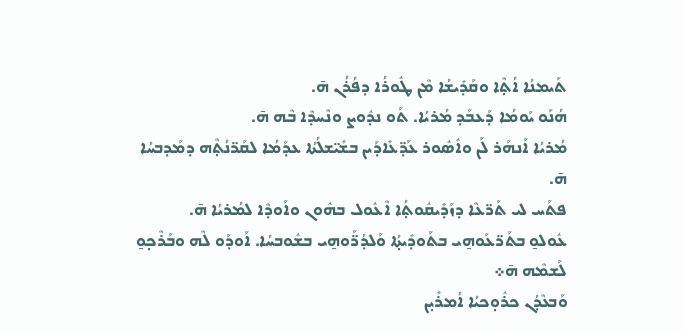ܬܰܝܡܢܳܐ ܐܳܬ̣ܶܐ ܘܩܰܕܺܝܫܳܐ ܡܶܢ ܛܽܘܪܳܐ ܕܦܳܪܳܢ ܗ̄.
ܗܳܢܰܘ ܝܰܘܡܳܐ ܕܰܥܒܰܕ ܡܳܪܝܳܐ. ܬܰܘ ܢܕܽܘܨ ܘܢܶܚܕܶܐ ܒܶܗ ܗ̄.
ܡܳܪܝܳܐ ܐܰܢܗܰܪ ܠܰܢ ܘܐܽܣܽܘܪ ܥܰܕ̈ܥܺܐܕܰܝܢ ܒܫܺܝ̈ܫܠܳܬܳܐ ܥܕܰܡܳܐ ܠܩܰܖ̈ܢܳܬ̣ܶܗ ܕܡܰܕܒܚܳܐ ܗ̄.
ܦܬܰܚ ܠܝ ܬܰܖ̈ܥܶܐ ܕܙܰܕܺܝܩܽܘܬ̣ܳܐ ܐܶܥܽܘܠ ܒܗܽܘܢ ܘܐܰܘܕܶܐ ܠܡܳܪܝܳܐ ܗ̄.
ܥܽܘܠܘ̱ ܒܬܰܖ̈ܥܰܘܗ̱ܝ ܒܬܰܘܕܺܝܬ̣ܳܐ ܘܰܠܕܳܖ̈ܰܘܗ̱ܝ ܒܫܽܘܒܚܳܐ. ܐܰܘܕܰܘ ܠܶܗ ܘܒܰܪܶܟ̣ܘ̱ ܠܰܫܡܶܗ ܗ̄܀
ܘܰܒܥܶܕܳܢ ܟܪܽܘ̣ܟܝܳܐ ܐܳܡܪܺܝ̣ܢ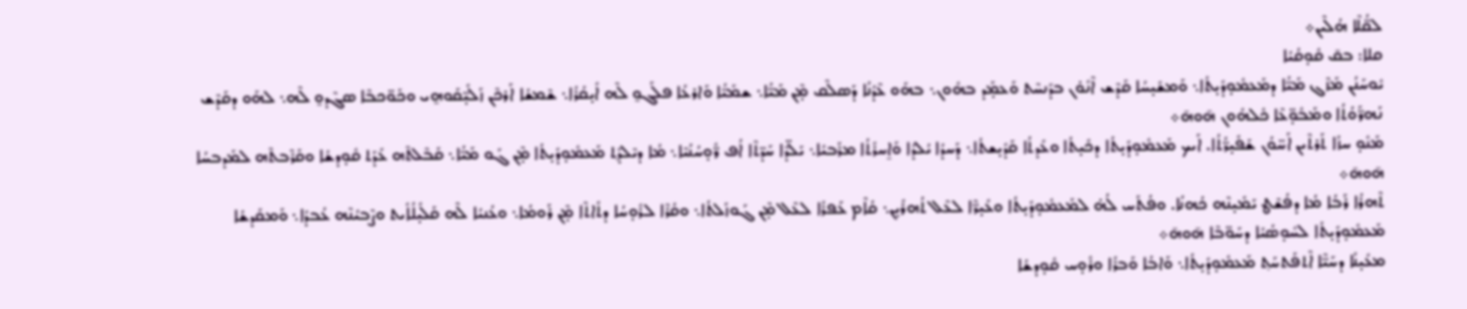ܠܩ̈ܳܠܶܐ ܗܳܠܶܝܢ܀
ܩܠܐ: ܒܩ̄ ܩܽܘ̣ܩܳܝܳܐ
ܝܽܘܚܰܢܳܢ ܡܰܙܶܓ ܡܰܝ̈ܳܐ ܕܡܰܥܡܽܘ̣ܕܺܝ̣ܬܳܐ܆ ܘܰܡܫܺܝ̣ܚܳܐ ܩܰܕܶܫ ܐܶܢܽܘ̇ܢ ܒܕܰܢܚܶܬ ܘܰܥܡ̣ܰܕ ܒܗܽܘܢ܆ ܒܗܰܘ ܥܶܕܳܢܳܐ ܕܰܣܠܶܩ ܡ̣ܶܢ ܡܰܝ̈ܳܐ܆ ܫܡܰܝ̈ܳܐ ܘܰܐܪܥܳܐ ܦܠܰܓܘ̱ ܠܶܗ ܐܺܝ̣ܩܳܪܳܐ܆ ܫܶܡܫܳܐ ܐܰܪܟܶܢ ܙܰܠܺܝ̣̈ܩܰܘܗ̱ܝ ܘܟܰܘ̈ܟܒܶܐ ܣܓܶܕܘ̱ ܠܶܗ܆ ܠܗܰܘ ܕܩܰܕܶܫ ܢܰܗܪ̈ܰܘܳܬܳܐ ܘܡܰܒܽܘ̣̈ܥܶܐ ܟܽܠܗܽܘܢ ܗ̄ܘܗ̄܀
ܡܰܢܽܘ̣ ܚܙܳܐ ܬܰܪܬܶܝܢ ܐܰܚ̈ܘܳܢ ܫܰܦܺܝ̣ܪ̈ܳܬܳܐ. ܐܰܝܟ ܡܰܥܡܽܘ̣ܕܺܝ̣ܬܳܐ ܕܟܺܝ̣ܬܳܐ ܘܥܺܕܬܳܐ ܩܰܕܺܝ̣ܫܬܳܐ܆ ܕܰܚܕܳܐ ܝܳܠܕܳܐ ܘܰܐ̱ܚܪܺܬܳܐ ܡܪܰܒܝܳܐ܆ ܝܰܠ̈ܕܶܐ ܚܰܕ̈ܬܶܐ ܐܳܦ ܪ̈ܽܘ̣ܚܳܢܳܝܶܐ܆ ܡܳܐ ܕܝܶܠܕܰܬ݂ ܡܰܥܡܽܘ̣ܕܺܝ̣ܬܳܐ ܡ̣ܶܢ ܓܰܘ ܡܰܝ̈ܳܐ܆ ܩܰܒܶܠܬܶܗ ܥܺܕܰܬ ܩܽܘ̣ܕܫܳܐ ܘܩܰܪܶܒܬܶܗ ܠܡܰܕܒܚܳܐ ܗ̄ܘܗ̄܀
ܬܶܗܪܳܐ ܪܰܒܳܐ ܡܳܐ ܕܦܳܫܶܛ ܝܰܡܺܝ̣ܢܶܗ ܟܳܗܢܳܐ. ܘܦܳܬܰܚ ܠܳܗ̇ ܠܡܰܥܡܽܘ̣ܕܺܝ̣ܬܳܐ ܘܥܺܝ̣ܪ̈ܶܐ ܠܥܶܠ ܬܳܗܪܺܝ̣ܢ܆ ܩܳܐܶܡ ܥܰܦܪܳܐ ܠܥܶܠ ܡ̣ܶܢ ܓܰܘܙܰܠܬܳܐ܆ ܘܩܳܪܶܐ ܠܪܽܘ̣ܚܳܐ ܕܬܺܐܬܶܐ ܡ̣ܶܢ ܪܰܘܡܳܐ܆ ܘܥܳܢܝܳܐ ܠܶܗ ܩܰܠܺܝ̣ܠܳܐܺܝܬ ܘܨܶܒܝܳܢܶܗ ܥܳܒܕܳܐ܆ ܘܰܡܩܰܕܫܳܐ ܡܰܥܡܽܘ̣ܕܺܝ̣ܬܳܐ ܠܚܽܘ̣ܣܳܝܳܐ ܕܚܰܘ̈ܒܶܐ ܗ̄ܘܗ̄܀
ܡܥܺܝ̣ܢܳܐ ܕܚܰܝ̈ܶܐ ܐܶܬܦܰܬܚܰܬ݂ ܡܰܥܡܽܘ̣ܕܺܝ̣ܬܳܐ܆ ܘܰܐܒܳܐ ܘܰܒܪܳܐ ܘܪܽܘ̣ܚ ܩܽܘ̣ܕܫܳܐ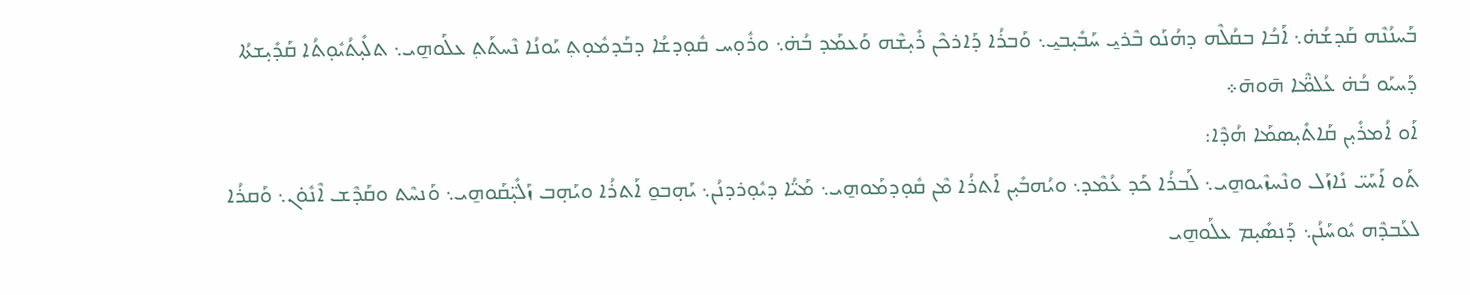ܒܰܚܢܳܢܶܗ ܩܰܕܫܳܗ̇܆ ܐܰܒܳܐ ܒܩܳܠܶܗ ܕܗܳܢܰܘ ܒܶܪܝ̱ ܚܰܒܺܝ̣ܒܝ̱܆ ܘܰܒܪܳܐ ܕܰܐܪܟܶܢ ܪܺܝ̣ܫܶܗ ܘܰܥܡܰܕ ܒܳܗ̇܆ ܘܪܽܘ̣ܚ ܩܽܘ̣ܕܫܳܐ ܕܒܰܕܡܽܘ̣ܬ݂ ܝܰܘܢܳܐ ܢܶܚܬܰܬ݂ ܥܠܰܘܗ̱ܝ܆ ܬܠܺܝ̣ܬܳܝܽܘ̣ܬܳܐ ܩܰܕܺܝ̣ܫܬܳܐ ܕܰܚܝܰܘ ܒܳܗ̇ ܥܳܠܡ̈ܶܐ ܗ̄ܘܗ̄܀
ܐܰܘ ܐܳܡܪܺܝ̣ܢ ܩܰܐܬܺܝ̣ܣܡܰܐ ܗܳܕܶܐ:
ܬܰܘ ܐܰܚܰܝ̈ ܢܺܐܙܰܠ ܘܢܶܚܙܶܝܘܗ̱ܝ܆ ܠܰܒܪܳܐ ܟܰܕ ܥܳܡܶܕ܆ ܘܝܳܗܒܺܝ̣ܢ ܐܰܬܪܳܐ ܡܶܢ ܩܽܘ̣ܕܡܰܘܗ̱ܝ܆ ܡܰܝ̈ܳܐ ܕܝܽܘ̣ܪܕܢܳܢ܆ ܝܰܗ̣ܒܘ̱ ܐܰܬܪܳܐ ܘܝܰܗ̣ܒ ܙܰܠܺܝ̣̈ܩܰܘܗ̱ܝ܆ ܘܰܢܚܶܬ ܘܩܰܕܶܫ ܐܶܢܽܘ̇ܢ܆ ܘܰܩܪܳܐ ܠܥܰܒܕܶܗ ܝܽܘܚܰܢܳܢ܆ ܕܰܢܣܺܝ̣ܡ ܥܠܰܘܗ̱ܝ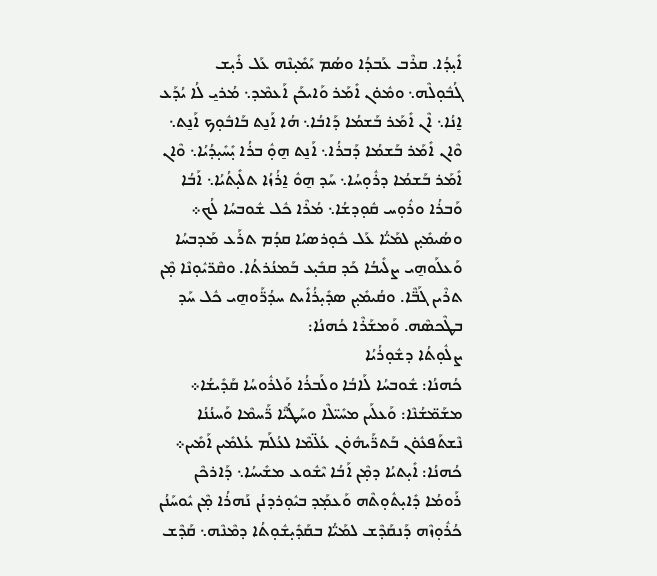ܐܺܝ̣ܕܳܐ. ܩܪܶܒ ܥܰܒܕܳܐ ܘܣܳܡ ܝܰܡܺܝ̣ܢܶܗ ܥܰܠ ܪܺܝ̣ܫ ܓܳܒܽܘ̣ܠܶܗ܆ ܘܡܽܘ̇ܢ ܐܺܡܰܪ ܘܰܐܝܟܰܢ ܐܰܥܡܶܕ܆ ܡܳܪܝ̱ ܠܳܐ ܝܳܕܰܥ ܐ̱ܢܳܐ܆ ܐܶܢ ܐܺܡܰܪ ܒܰܫܡܳܐ ܕܰܐܒܳܐ܆ ܗܳܐ ܐܰܢ̱ܬ ܒܰܐܒܽܘ̣ܟ ܐܰܢ̱ܬ܆ ܘܶܐܢ ܐܺܡܰܪ ܒܰܫܡܳܐ ܕܰܒܪܳܐ܆ ܐܰܢ̱ܬ ܗ̱ܘ̣ܽ ܒܪܳܐ ܝ̣ܺܚܺܝ̣ܕܳܝܳܐ܆ ܘܶܐܢ ܐܺܡܰܪ ܒܰܫܡܳܐ ܕܪܽܘ̣ܚܳܐ܆ ܚܰܕ ܗ̱ܘܽ ܐ̱ܪܳܙܳܐ ܬܠܺܝ̣ܬܳܝܳܐ܆ ܐܰܒܳܐ ܘܰܒܪܳܐ ܘܪܽܘ̣ܚ ܩܽܘ̣ܕܫܳܐ܆ ܡܳܪܶܐ ܟܽܠ ܫܽܘܒܚܳܐ ܠܳܟ܀
ܘܣܳܝܡܺܝ̣ܢ ܠܡܰܝ̈ܳܐ ܥܰܠ ܟܽܘ̣ܪܣܝܳܐ ܩܕܳܡ ܬܪܰܥ ܡܰܕܒܚܳܐ ܘܰܥܠܰܘܗ̱ܝ ܨܠܺܝܒܳܐ ܟܰܕ ܩܒܺܝ̣ܥ ܒܰܡܢܳܪܬܳܐ. ܘܩܶܪ̈ܝܽܘ̣ܢܶܐ ܡ̣ܶܢ ܬܪܶܝܢ ܓܰܒ̈ܶܐ. ܘܩܳܝܡܺܝ̣ܢ ܣܕܺܝ̣ܪܳܐܺܝܬ ܚܕܳܪ̈ܰܘܗ̱ܝ ܟܽܠ ܚܰܕ ܒܛܶܟܣܶܗ. ܘܰܡܫܰܪܶܐ ܟܳܗܢܳܐ:
ܨܠܽܘ̣ܬܳܐ ܕܫܽܘ̣ܪܳܝܳܐ
ܟܳܗܢܳܐ: ܫܽܘܒܚܳܐ ܠܰܐܒܳܐ ܘܠܰܒܪܳܐ ܘܰܠܪܽܘܚܳܐ ܩܰܕܺܝܫܳܐ܀
ܡܫܰܡ̈ܫܳܢܶܐ: ܘܰܥܠܰܝܢ ܡܚܺܝ̈ܠܶܐ ܘܚܰܛܳܝ̈ܶܐ ܪ̈ܰܚܡܶܐ ܘܰܚܢܳܢܳܐ ܢܶܫܬܰܦܥܽܘ̇ܢ ܒܰܬܪ̈ܰܝܗܽܘ̇ܢ ܥܳܠ̈ܡܶܐ ܠܥܳܠܰܡ ܥܳܠܡܺܝܢ ܐܰܡܺܝܢ܀
ܟܳܗܢܳܐ: ܐܺܝ̣ܬܝܳܐ ܕܡ̣ܶܢ ܐܰܒܳܐ ܝܶܫܽܘܥ ܡܫܺܝܚܳܐ܆ ܕܰܐܪܟܶܢ ܪܰܘܡܳܐ ܕܺܐܝ̣ܬܽܘ̣ܬܶܗ ܘܰܥܡ̣ܰܕ ܒܝܽܘ̣ܪܕܢܳܢ ܢܰܗܪܳܐ ܡ̣ܶܢ ܝܽܘܚܰܢܳܢ ܟܳܪܽܘ̣ܙܶܗ ܕܰܢܩܰܕܶܫ ܠܡܰܝ̈ܳܐ ܒܩܰܕܺܝ̣ܫܽܘ̣ܬܳܐ ܕܡܶܢܶܗ܆ ܩܰܕܶܫ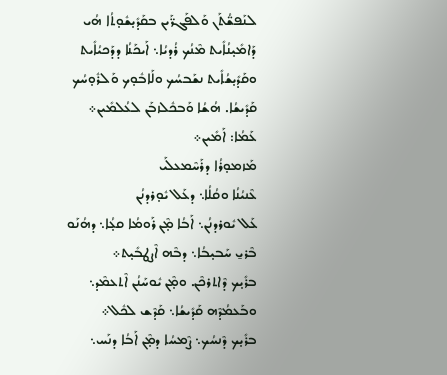ܠܢܰܦܫ̈ܳܬܰܢ ܘܰܠܦܰܓܪ̈ܰܝܢ ܒܩܰܕܺܝ̣ܫܽܘ̣ܬܳܐ ܗܳܝ ܕܰܐܡܺܝ̣ܢܳܐܺܝܬ ܡܶܢܳܟ ܪܳܕܝܳܐ܆ ܐܰܝܟܰܢܳܐ ܕܕܰܟܝܳܐܺܝܬ ܘܩܰܕܺܝ̣ܫܳܐܺܝܬ ܢܫܰܒܚܳܟ ܘܠܰܐܒܽܘ̣ܟ ܘܰܠܪܽܘ̣ܚܳܟ ܩܰܕܺܝܫܳܐ. ܗܳܫܳܐ ܘܰܒܟܽܠܙܒܰܢ ܠܥܳܠܡܺܝܢ܀
ܥܰܡܳܐ: ܐܰܡܺܝܢ܀
ܡܰܙܡܘ̣ܪܳܐ ܕܪܰܚܶܡܥܠܰܝ
ܥܶܢܝܳܢܳܐ ܘܩܳܠܳܐ܆ ܕܥܰܠ ܝܽܘ̣ܪܕܢܳܢ
ܥܰܠ ܝܽܘܪܕܢܳܢ܆ ܐܰܒܳܐ ܡ̣ܶܢ ܪܰܘܡܳܐ ܩܥ̣ܳܐ܆ ܕܗܳܢܰܘ ܒܶܪܝ̱ ܚܰܒܝ̣ܒܳܐ܆ ܕܒܶܗ ܐܶܨܛܒܺܝ̣ܬ܀
ܒܪܺܝ̣ܟ ܕܶܐܬܪܟܶܢ. ܘܡ̣ܶܢ ܝܽܘܚܰܢܳܢ ܐܶܬܥܡܶܕ܆ ܘܒܰܥܡܳܕܶܗ ܩܰܕܺܝܫܳܐ܆ ܩܰܕܶܫ ܠܟܽܠ܀
ܒܪܺܝ̣ܟ ܕܶܢܚܳܟ܆ ܨܶܡܚܳܐ ܕܡ̣ܶܢ ܐܰܒܳܐ ܕܢܰܚ܆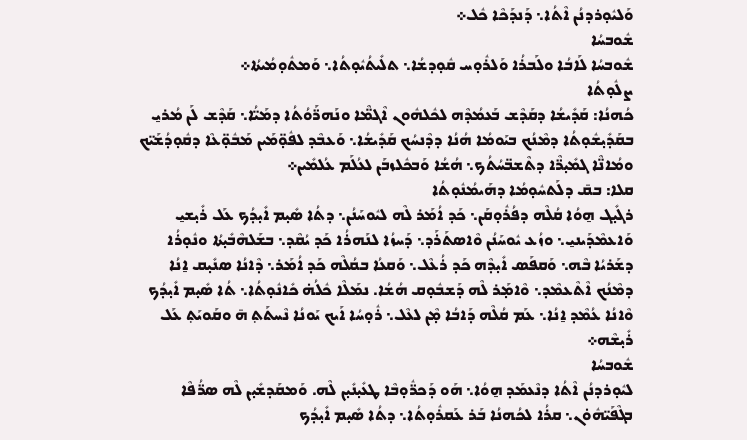ܘܰܠܝܽܘ̣ܪܕܢܳܢ ܐܶܬܳܐ܆ ܕܰܢܕܰܟܶܐ ܟܽܠ܀
ܫܽܘܒܚܳܐ
ܫܽܘܒܚܳܐ ܠܰܐܒܳܐ ܘܠܰܒܪܳܐ ܘܰܠܪܽܘ̣ܚ ܩܽܘ̣ܕܫܳܐ܆ ܬܠܺܝܬܳܝܽܘ̣ܬܳܐ܆ ܘܰܡܬܽܘ̣ܡܳܝܬܳܐ܀
ܨܠܽܘ̣ܬܳܐ
ܟܳܗܢܳܐ: ܩܰܕܺܝܫܳܐ ܕܩܰܕܶܫ ܒܰܥܡܳܕܶܗ ܠܟܽܠܗܽܘܢ ܐܶܓܡ̈ܶܐ ܘܢܰܗܪ̈ܰܘܳܬܳܐ ܕܡܰܝ̈ܳܐ܆ ܩܰܕܶܫ ܠܰܢ ܡܳܪܝ̱ ܒܩܰܕܺܝ̣ܫܽܘ̣ܬܳܐ ܕܡܶܢܳܟ ܒܝܰܘܡܳܐ ܗܳܢܳܐ ܕܕܶܢܚܳܟ ܩܰܕܺܝܫܳܐ܆ ܘܰܥܒܶܕ ܠܦܽܘ̣̈ܡܰܝܢ ܡܰܒܽܘ̣̈ܥܶܐ ܕܩܽܘ̣ܕܳܫܰܝ̈ܟ ܘܡܳܐܢ̈ܶܐ ܓܡܺܝ̣ܪ̈ܶܐ ܕܬܶܫܒ̈ܚܳܬܳܟ܆ ܗܳܫܳܐ ܘܰܒܟܽܠܙܒܰܢ ܠܥܳܠܰܡ ܥܳܠܡܺܝܢ܀
ܩܠܐ: ܒܩ̄ ܕܠܰܬܚܽܘ̣ܡܳܐ ܕܗܰܝܡܳܢܽܘ̣ܬܳܐ
ܪܓܺܝ̣ܓ ܗ̱ܘܳܐ ܩܳܠܶܗ ܕܦܳܪܽܘ̣ܩܰܢ܆ ܟܰܕ ܐܳܡܰܪ ܠܶܗ ܠܝܽܘܚܰܢܳܢ܆ ܕܬܳܐ ܣܺܝ̣ܡ ܐܺܝ̣ܕܳܟ ܥܰܠ ܪܺܝ̣ܫܝ̱ ܘܰܐܥܡܶܕܰܝܢܝ̱܆ ܘܙܳܥ ܝܽܘܚܰܢܳܢ ܘܶܐܣܬܰܪܰܕ܆ ܕܰܚܙܳܐ ܠܢܰܗܪܳܐ ܟܰܕ ܝܳܩܶܕ܆ ܒܫܰܠܗܶܒܺܝ̣ܬܳܐ ܘܢܽܘ̣ܪܳܐ ܕܫܰܪܝܳܐ ܒܶܗ܆ ܘܰܩܦܰܣ ܐܺܝ̣ܕܶܗ ܟܰܕ ܪܳܥܶܠ܆ ܘܰܩܥܳܐ ܒܩܳܠܶܗ ܟܰܕ ܐܳܡܰܪ܆ ܕܶܐܢܳܐ ܣܢܺܝ̣ܩ ܐ̱ܢܳܐ ܕܡܶܢܳܟ ܐܶܬܶܥܡܶܕ܆ ܘܶܐܡ̣ܰܪ ܠܶܗ ܕܰܫܒܽܘ̣ܩ ܗܳܫܳܐ. ܢܡܰܠܶܐ ܟܽܠܳܗ̇ ܟܺܐܢܽܘ̣ܬܳܐ܆ ܬܳܐ ܣܺܝ̣ܡ ܐܺܝ̣ܕܳܟ ܘܶܐܢܳܐ ܥܳܡܶܕ ܐ̱ܢܳܐ܆ ܥܰܡ ܩܳܠܶܗ ܕܰܐܒܳܐ ܡ̣ܶܢ ܠܥܶܠ܆ ܪܽܘ̣ܚܳܐ ܐܰܝܟ ܝܰܘܢܳܐ ܢܶܚܬܰܬ݂ ܗ̄ ܘܩܰܘܝܰܬ݂ ܥܰܠ ܪܺܝ̣ܫܶܗ܀
ܫܽܘܒܚܳܐ
ܠܝܽܘ̣ܪܕܢܳܢ ܐܶܬܳܐ ܕܢܶܥܡܰܕ ܗ̱ܘܳܐ܆ ܗܰܘ ܕܰܟܪ̈ܽܘ̣ܒܶܐ ܛܥܺܝ̣ܢܺܝ̣ܢ ܠܶܗ. ܘܰܡܩܰܕܫܺܝ̣ܢ ܠܶܗ ܣܪ̈ܳܦܶܐ ܒܓܶܦܰܝ̈ܗܽܘ̇ܢ܆ ܩܪܳܐ ܠܟܳܗܢܳܐ ܒܰܪ ܥܰܩܪܽܘ̣ܬܳܐ܆ ܕܬܳܐ ܣܺܝ̣ܡ ܐܺܝ̣ܕܳܟ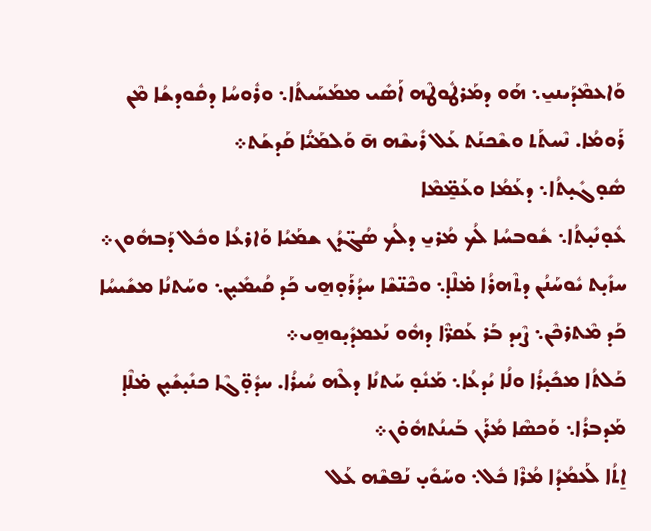ܘܰܐܥܡܶܕܰܝܢܝ̱܆ ܗܰܘ ܕܡܰܪܛܽܘܛܶܗ ܐܰܣܺܝ ܡܡܰܚܰܝܬܳܐ܆ ܘܪܽܘܚܳܐ ܕܩܽܘܕܫܳܐ ܡܶܢ ܪܰܘܡܳܐ. ܢܶܚܬܰܬ ܘܫܶܟܢܰܬ ܥܰܠ ܪܺܝܫܶܗ ܗ̄ ܘܰܠܡܰܝ̈ܳܐ ܩܰܕܫܰܬ܀
ܣܽܘ̣ܓܺܝ̣ܬܳܐ܆ ܕܥܰܡܳܐ ܘܥܰܡ̱̈ܡܶܐ
ܥܽܘ̣ܢܺܝ̣ܬܳܐ܆ ܫܽܘܒܚܳܐ ܠܳܟ ܡܳܪܝ̱ ܕܠܳܟ ܣܳܓ̈ܕܳܢ ܫܡܰܝܳܐ ܘܰܐܪܥܳܐ ܘܟܽܠ ܕܰܒܗܽܘܢ܀
ܚܙܺܝ̣ܬ ܝܽܘܚܰܢܳܢ ܕܬܶܗܪܳܐ ܡ̇ܠܶܐ̣܆ ܘܟܶܢ̈ܫܶܐ ܚܕܳܪܰܘ̣ܗ̱ܝ ܟܰܕ ܩܳܝܡܺܝ̣ܢ܆ ܘܚܰܬܢܳܐ ܡܫܺܝܚܳܐ ܟܰܕ ܡܶܬܪܟܶܢ܆ ܨܶܝܕ ܒܰܪ ܥܰܩܪ̈ܶܐ ܕܗܽܘ ܢܰܥܡܕܺܝ̣ܘܗ̱ܝ܀
ܟܰܠܬܳܐ ܡܟܺܝ̣ܪܳܐ ܘܠܳܐ ܝܳܕܥܳܐ܆ ܡܰܢܽܘ̣ ܚܰܬܢܳܐ ܕܠܶܗ ܚܳܝܪܳܐ. ܚܕܽܘ̣̈ܓܶܐ ܟܢܺܝ̣ܫܺܝ̣ܢ ܡ̇ܠܶܐ̣ ܡܰܕܒܪܳܐ܆ ܘܰܟܣܶܐ ܡܳܪܰܢ ܒܰܝܢܳܬܗܽܘ̇ܢ܀
ܐ̱ܬܳܐ ܠܰܥܡܳܕܳܐ ܡܳܪܶܐ ܟܽܠ܆ ܘܚܰܘܺܝ̣ ܢܰܦܫܶܗ ܥܰܠ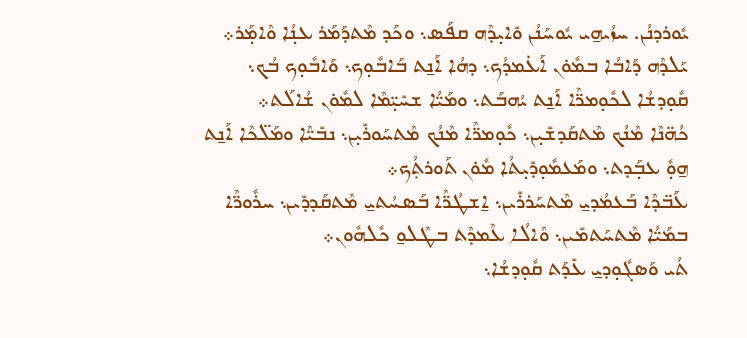ܝܽܘܪܕܢܳܢ. ܚܙܳܝܗ̱ܝ ܝܽܘܚܰܢܳܢ ܘܺܐܝ̣ܕܶܗ ܩܦܰܣ܆ ܘܟܰܕ ܡܶܬܕܰܡܰܪ ܥܢ̣ܳܐ ܘܶܐܡ̣ܰܪ܀
ܝܰܠܕܶܗ ܕܰܐܒܳܐ ܒܡܽܘ̇ܢ ܐܰܥ̇ܡܕܳܟ܆ ܕܗܳܐ ܐܰܢ̱ܬ ܒܰܐܒܽܘ̣ܟ܆ ܘܰܐܒܽܘ̣ܟ ܒܳܟ܆ ܩܽܘ̣ܕܫܳܐ ܠܟܽܘ̣ܡܪ̈ܶܐ ܐܰܢ̱ܬ ܝܳܗܒܰܬ܆ ܘܡܰܝ̈ܳܐ ܫܚܺܝ̣̈ܡܶܐ ܠܡܽܘ̇ܢ ܫܳܐܠܰܬ܀
ܟܳܗ̈ܢܶܐ ܡܶܢܳܟ ܡܶܬܩܰܕܫܺܝ̣ܢ܆ ܟܽܘ̣ܡܪ̈ܶܐ ܡܶܢܳܟ ܡܶܬܚܰܘܪܺܝ̣ܢ܆ ܢܒܺܝ̈ܶܐ ܘܡܰܠ̈ܟܶܐ ܐܰܢ̱ܬ ܗ̱ܘ̣ܽ ܥܒ̣ܰܕܬ܆ ܘܡܰܥܡܽܘ̣ܕܺܝ̣ܬܳܐ ܡܽܘ̇ܢ ܬܰܘܪܬ݂ܳܟ܀
ܥܰܒ̈ܕܶܐ ܒܰܥܡܳܕܝ̱ ܡܶܬܚܰܪܪܺܝܢ܆ ܐ̱ܫܛܳܪ̈ܶܐ ܒܰܣܚܳܬܝ̱ ܡܶܬܩܰܕܕܺܝܢ܆ ܚܪܽܘܪ̈ܶܐ ܒܡܰܝ̈ܳܐ ܡܶܬܚܰܬܡܺܝܢ܆ ܘܶܐܠܳܐ ܥܶܡܕܶܬ ܒܛܶܠܘ̱ ܟܽܠܗܽܘܢ܀
ܬܳܝ ܘܰܣܓܽܘ̣ܕܝ̱ ܥܺܕܰܬ ܩܽܘ̣ܕܫܳܐ܆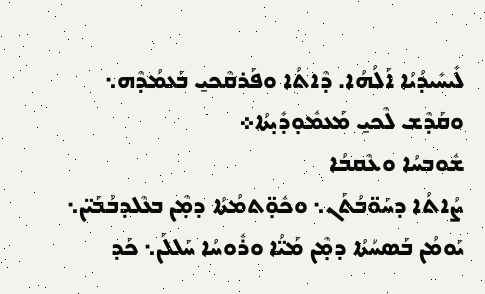ܠܺܝܚܺܝܕܳܝܳܐ ܐܰܠܳܗܳܐ. ܕܶܐܬܳܐ ܘܦܰܪܩܶܟܝ̱ ܒܰܥܡܳܕܶܗ܆ ܘܩܰܕܶܫ ܠܶܟܝ̱ ܡܰܥܡܽܘ̣ܕܺܝ̣ܬܳܐ܀
ܫܽܘܒܚܳܐ ܘܥܶܩܒܳܐ
ܨܳܐܬܳܐ ܕܚܰܘ̈ܒܳܬܰܢ܆ ܘܟܽܘ̣̈ܬܡܳܬܳܐ ܕܡ̣ܶܢ ܒܥܶܠܕܒܳܒܰܝ̈ܢ܆ ܝܰܘܡܳܢ ܒܰܣܚܳܬܳܐ ܕܡ̣ܶܢ ܡܰܝ̈ܳܐ ܘܪܽܘܚܳܐ ܚܰܠܠܰܢ܆ ܟܰܕ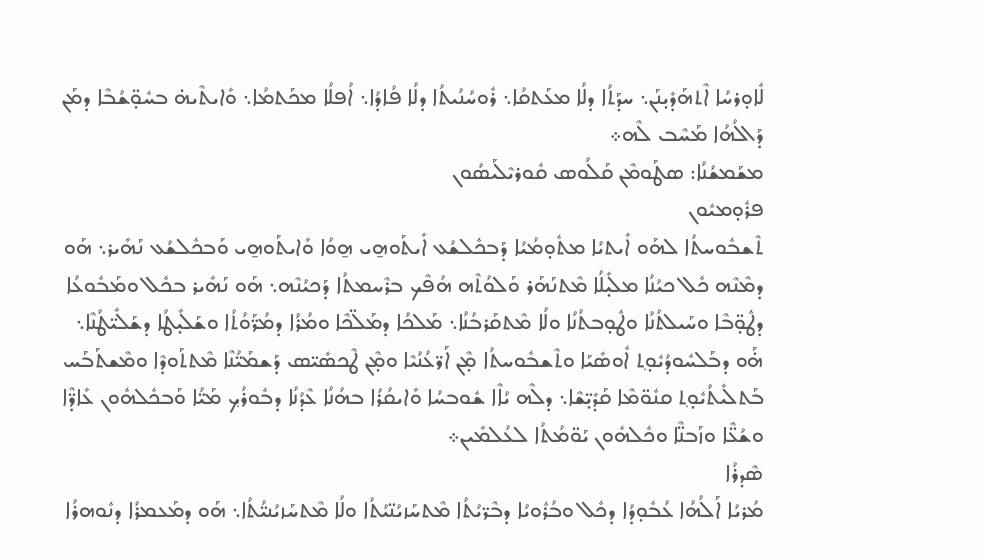ܠܽܐܘ̣ܪܚܳܐ ܐܶܬܗܰܕܺܝ̣ܢܰܢ܆ ܚܕܰܬܳܐ ܕܠܳܐ ܡܥܰܬܩܳܐ܆ ܪܽܘܚܳܢܳܝܬܳܐ ܕܠܳܐ ܦܳܐܕܳܐ܆ ܐܳܦܠܳܐ ܡܟܰܬܡܳܐ܆ ܘܺܐܝܬܶܝܗ̇ ܒܚܽܘ̣̈ܫܳܒܶܐ ܕܡܰܢ ܕܰܐܠܳܗܳܐ ܡܰܚܶܒ ܠܶܗ܀
ܡܫܰܡܫܳܢܳܐ: ܣܛܰܘܡܶܢ ܩܰܠܳܘܣ ܩܽܘܪܝܶܠܰܝܣܳܘܢ
ܦܪܽܘ̣ܡܝܽܘܢ
ܬܶܫܒܽܘܚܬܳܐ ܠܗܰܘ ܐܺܝܬܝܳܐ ܡܬܽܘ̣ܡܳܝܳܐ ܕܰܒܟܽܠܫܳܥ ܐܺܝܬܰܘܗ̱ܝ ܗ̱ܘܳܐ ܘܺܐܝܬܰܘܗ̱ܝ ܘܰܒܟܽܠܫܳܥ ܢܰܗܺܝܪ܆ ܗܰܘ ܕܡܶܢܶܗ ܟܽܠ ܟܝܳܢܳܐ ܡܠܺܝ̣ܠܳܐ ܡܶܬܢܰܗܰܪ ܘܰܠܘܳܬܶܗ ܗܳܦܶܟ ܒܪܶܚܡܬܳܐ ܕܰܟܝܳܢܶܗ܆ ܗܰܘ ܢܰܗܺܝܪ ܒܟܽܠ ܘܡܰܒܽܘܥܳܐ ܕܛܽܘ̣̈ܒܶܐ ܘܚܰܝܠܬܳܢܳܐ ܘܛܽܘ̣ܒܬܳܢܳܐ ܘܠܳܐ ܡܶܬܩܰܪܒܳܢܳܐ܆ ܡܰܠܟܳܐ ܕܡܰܠ̈ܟܶܐ ܘܡܳܪܳܐ ܕܡܳܪ̈ܰܘܳܬܳܐ ܘܫܰܠܺܝ̣ܛܳܐ ܕܫܰܠܺܝ̈ܛܳܢܶܐ܆ ܗ̇ܰܘ ܕܒܰܠܚܽܘܕܳܝܽܘ̣ܬ݂ ܐܽܘܣܺܝܰܐ ܘܬܶܫܒܽܘܚܬܳܐ ܡ̣ܶܢ ܐܰܪ̈ܥܳܢܳܝܶܐ ܘܡ̣ܶܢ ܛܶܟܣܺܝ̈ܣ ܕܰܫܡܰܝ̈ܳܢܶܐ ܡܶܬܬܰܘܕܶܐ ܘܡܶܫܬܰܒܰܚ ܒܰܬܠܺܝܬܳܝܽܘ̣ܬ݂ ܩܢܽܘ̈ܡܶܐ ܩܰܕܺܝ̣̈ܫܶܐ܆ ܕܠܶܗ ܝܳܐܶܐ ܫܽܘܒܚܳܐ ܘܺܐܝܩܳܪܳܐ ܒܗܳܢܳܐ ܥܶܕܳܢܳܐ ܕܒܽܘܪܳܟ݂ ܡܰܝ̈ܳܐ ܘܰܒܟܽܠܗܽܘܢ ܥܺܐܕ̈ܶܐ ܘܫܳܥ̈ܶܐ ܘܙܰܒܢ̈ܶܐ ܘܟܽܠܗܽܘܢ ܝܰܘ̈ܡܳܬܳܐ ܠܥܳܠܡܺܝܢ܀
ܣܶܕܪܳܐ
ܡܳܪܝܳܐ ܐܰܠܳܗܳܐ ܥܳܒܽܘ̣ܕܳܐ ܕܟܽܠ ܘܒܳܪܽܘܝܳܐ ܕܒܶܪ̈ܝܳܬܳܐ ܡܶܬܚܰܙܝܳܢ̈ܝܳܬܳܐ ܘܠܳܐ ܡܶܬܚܰܙܝܳܢܝ̈ܳܬܳܐ܆ ܗܰܘ ܕܡܰܥܡܪܳܐ ܕܢܽܘܗܪܳܐ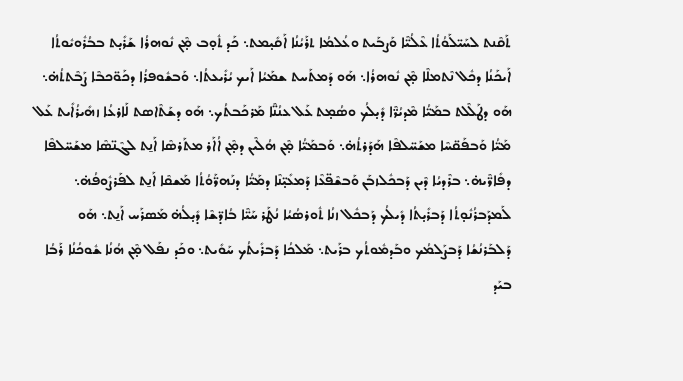ܬܰܩܶܢܬ ܠܚܰܝ̈ܠܰܘܳܬܳܐ ܥܶܠܳܝ̈ܶܐ ܘܰܨܒܰܝܬ ܘܥܳܠܡܳܐ ܬܪܰܝܳܢܳܐ ܐܰܩܺܝ̣ܡܬ܆ ܟܰܕ ܬܽܘ̣ܒ ܡ̣ܶܢ ܢܽܘܗܪܳܐ ܫܰܪܺܝ̣ܬ ܒܒܳܪܽܘܝܽܘܬܳܐ ܐܰܝܟܰܢܳܐ ܕܟܽܠ ܢܶܬܡܠܶܐ ܡ̣ܶܢ ܢܽܘܗܪܳܐ܆ ܗܰܘ ܕܰܡܬܰܚܬ ܫܡܰܝܳܐ ܐܰܝܟ ܝܳܪܺܝܥܬܳܐ܆ ܘܰܒܫܽܘܦܪܳܐ ܕܟܰܘ̈ܟܒܶܐ ܨܰܒܶܬܬܳܗ̇܆ ܗܰܘ ܕܛܰܠܶܠܬ ܒܡܰܝ̈ܳܐ ܡܶܕܝܳܪ̈ܶܐ ܕܺܝ̣ܠܳܟ ܘܣܳܡ̣ܬ ܥܰܠ ܥܢܳܢ̈ܶܐ ܡܰܪܟܰܒܬܳܟ܆ ܗܰܘ ܕܫܰܬܶܐܣܬ ܠܰܐܪܥܳܐ ܙܗܺܝܪܳܐܺܝܬ ܥܰܠ ܡܰܝ̈ܳܐ ܘܰܒܦܰܩ̈ܚܶܐ ܡܫܰܚ̈ܠܦܶܐ ܗܰܕܰܪܬܳܗ̇܆ ܘܰܒܡܰܝ̈ܳܐ ܡ̣ܶܢ ܗܳܠܶܝܢ ܕܡ̣ܶܢ ܐܳܐܰܪ ܡܬܰܪܣܶܐ ܐܰܢ̱ܬ ܠܓܶܢ̈ܣܶܐ ܡܫܰܚ̈ܠܦܶܐ ܕܦܺܐܪ̈ܶܝܗ̇܆ ܒܪܶܕܝܳܐ ܕܶܝܢ ܕܰܒܟܽܠܙܒܰܢ ܘܰܒܫܶܦ̈ܥܶܐ ܕܰܡܥܺܝ̣̈ܢܶܐ ܕܡܰܝ̈ܳܐ ܕܢܰܗܪ̈ܰܘܳܬܳܐ ܡܰܫܩܶܐ ܐܰܢ̱ܬ ܠܦܰܪܨܽܘܦܳܗ̇܆ ܠܰܡܕܰܒܪܳܢܽܘ̣ܬܳܐ ܕܰܒܪܺܝ̣ܬܳܐ ܕܺܝܠܳܟ ܕܰܒܟܽܠ ܙܢܳܐ ܬܽܘܪܣܳܝܳܐ ܢܳܛܰܪ ܚܰܝ̈ܶܐ ܒܳܐܕ̈ܫܶܐ ܕܺܝ̣ܠܳܗ̇ ܡܰܣܪܰܚ ܐܰܢ̱ܬ܆ ܗܰܘ ܕܰܠܒܰܪܢܳܫܳܐ ܕܰܒܨܰܠܡܳܟ ܘܒܰܕܡܽܘܬܳܟ ܒܪܰܝܬ܆ ܡܰܠܟܳܐ ܕܰܒܪܺܝܬܳܟ ܚܰܘܺܝܬ܆ ܘܟܰܕ ܢܦܰܠ ܡ̣ܶܢ ܗܳܢܳܐ ܫܽܘܟܳܢܳܐ ܪܰܒܳܐ ܒܝܰܕ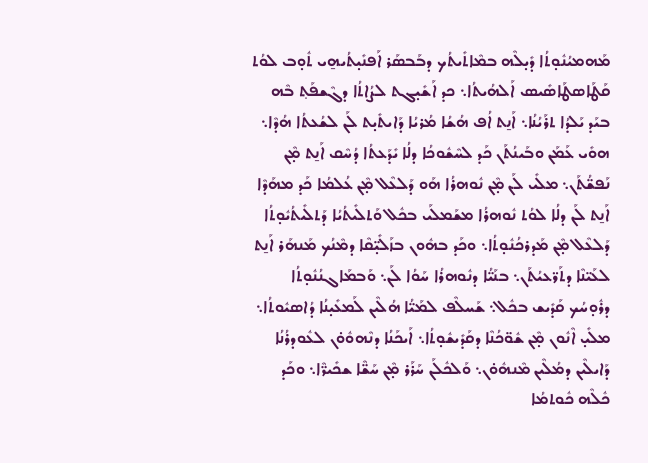ܡܰܗܡܝܳܢܽܘ̣ܬܳܐ ܕܺܝ̣ܠܶܗ ܒܡܶܐܬܺܝܬܳܟ ܕܒܰܒܣܰܪ ܐܰܦܢܺܝ̣ܬܳܝܗ̱ܝ ܬܽܘ̣ܒ ܠܘܳܬ ܩܰܛܰܐܣ‍ܛܰܐܣܺܝܣ ܐܰܠܗܳܝܬܳܐ܆ ܟܕ ܐܰܫܺܝ̣ܓܬ ܠܨܳܐܬܳܐ ܕܓܶܫܦܰܬ݂ ܒܶܗ ܒܝܰܕ ܝܰܠܕܳܐ ܬܪܰܝܳܢܳܐ܆ ܐܰܢ̱ܬ ܐܳܦ ܗܳܫܳܐ ܡܳܪܝܳܐ ܕܰܐܝܬܺܝ̣ܬ ܠܰܢ ܠܫܳܥܬܳܐ ܗܳܕܶܐ܆ ܗܘܺܝ ܥܰܡܰܢ ܘܒܰܝܢܳܬܰܢ ܟܰܕ ܠܚܶܫܽܘܟܳܐ ܕܠܳܐ ܝܺܕܰܥܬܳܐ ܕܳܚܶܩ ܐܰܢ̱ܬ ܡ̣ܶܢ ܢܰܦܫ̈ܳܬܰܢ܆ ܡܠܺܝ ܠܰܢ ܡ̣ܶܢ ܢܽܘܗܪܳܐ ܗܰܘ ܕܰܠܥܶܠ ܡ̣ܶܢ ܥܳܠܡܳܐ ܟܰܕ ܡܗܰܕܶܐ ܐܰܢ̱ܬ ܠܰܢ ܕܠܳܐ ܠܘܳܬ ܢܽܘܗܪܳܐ ܡܫܰܡܠܰܝ ܒܟܽܠ ܘܰܬܠܺܝܬܳܝܳܐ ܕܰܬܠܺܝܬܳܝܽܘ̣ܬܳܐ ܕܰܠܥܶܠ ܡ̣ܶܢ ܡܰܕܪܟܳܢܽܘ̣ܬܳܐ܆ ܘܟܰܕ ܒܗܽܘܢ ܒܙܰܠܺܝ̣̈ܩܶܐ ܕܡܶܢܳܟ ܡܰܢܗܰܪ ܐܰܢ̱ܬ ܠܥܰܝ̈ܢܶܐ ܕܬܰܪ̈ܥܝܳܬܰܢ܆ ܒܢܰܝ̈ܳܐ ܕܢܽܘܗܪܳܐ ܚܰܘܳܐ ܠܰܢ܆ ܘܰܒܡܰܐܓܢܳܢܽܘ̣ܬܳܐ ܕܪܽܘ̣ܚܳܟ ܩܰܕܺܝܫ ܒܟܽܠ܆ ܫܰܚܠܶܦ ܠܡܰܝ̈ܳܐ ܗܳܠܶܝܢ ܠܰܡܥܺܝ̣ܢܳܐ ܕܳܐܣܝܽܘܬܳܐ܆ ܡܠܺܝ̣ ܐܶܢܽܘܢ ܡ̣ܶܢ ܫܽܘ̈ܟܳܢܶܐ ܕܩܰܕܺܝܫܽܘ̣ܬܳܐ܆ ܐܰܝܟܰܢܳܐ ܕܢܶܗܘܽܘ̇ܢ ܠܥܽܘܕܪܳܢܳܐ ܕܰܐܝܠܶܝܢ ܕܡܳܠܶܝܢ ܡܶܢܗܽܘ̇ܢ܆ ܘܰܠܟܽܠܰܢ ܚܰܪܰܪ ܡ̣ܶܢ ܚܰܫ̈ܶܐ ܫܟܺܝܪ̈ܶܐ܆ ܘܟܰܕ ܟܽܠܶܗ ܟܽܘܬܡܳܐ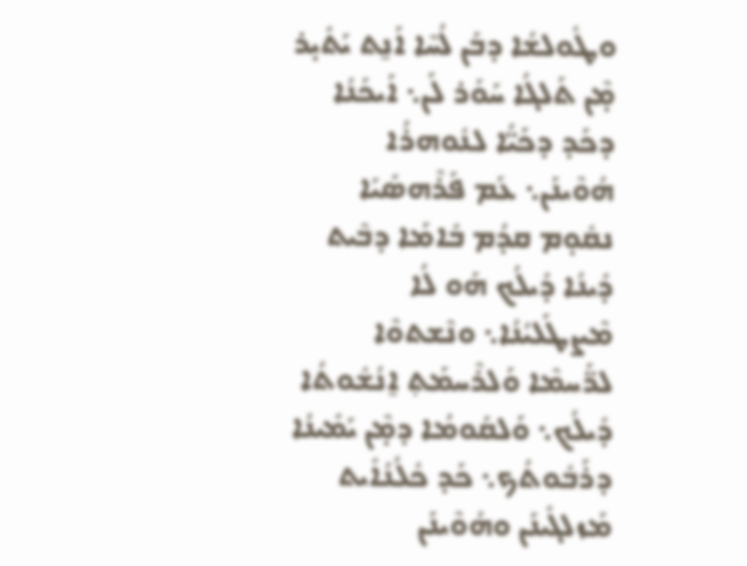ܘܛܽܘܠܫܳܐ ܕܒܰܢ ܠܳܚܶܐ ܐܰܢ̱ܬ ܝܰܬܺܝ̣ܪ ܡ̣ܶܢ ܬܰܠܓܳܐ ܚܰܘܰܪ ܠܰܢ܆ ܐܰܝܟܰܢܳܐ ܕܟܰܕ ܕܟܰܝ̈ܳܐ ܠܢܽܘܗܪܳܐ ܗܳܘܶܝܢܰܢ܆ ܥܰܡ ܦܰܪܶܗܣܺܝܰܐ ܢܩܽܘ̣ܡ ܩܕܳܡ ܒܺܐܡܰܐ ܕܒܶܝܬ ܕܺܝܢܳܐ ܕܺܝܠܳܟ ܗܰܘ ܠܳܐ ܡܶܨܛܰܠܝܳܢܳܐ܆ ܘܢܶܫܬܘܶܐ ܠܪ̈ܰܚܡܶܐ ܘܰܠܪܶܚܡܰܬ݂ ܐ̱ܢܳܫܽܘܬܳܐ ܕܺܝܠܳܟ܆ ܘܰܠܩܰܘܡܳܐ ܕܡ̣ܶܢ ܝܰܡܺܝܢܳܐ ܕܪܰܒܽܘܬܳܟ܆ ܟܰܕ ܟܽܠܳܢܳܐܺܝܬ ܡܰܙܠܓܺܝܢܰܢ ܘܗܳܘܶܝܢܰܢ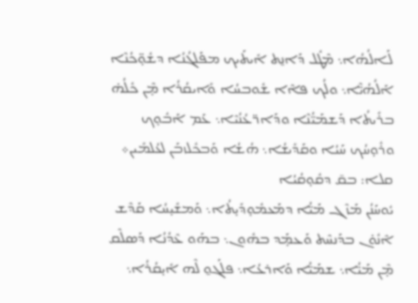ܠܰܐܠܳܗܳܐ܆ ܡܶܛܽܠ ܕܰܐܢ̱ܬ ܐܺܝܬܰܝܟ ܡܦܰܠܓܳܢܳܐ ܕܫܽܘ̣̈ܟܳܢܶܐ ܐܰܠܳܗܳܝ̈ܶܐ܆ ܘܠܳܟ ܦܐܶܐ ܫܽܘܒܚܳܐ ܘܺܐܝܩܳܪܳܐ ܡ̣ܶܢ ܟܽܠܳܗ̇ ܒܪܺܝܬܳܐ ܕܰܫܡܰܝ̈ܳܢܶܐ ܘܕܰܐܪ̈ܥܳܢܳܝܶܐ܆ ܥܰܡ ܐܰܒܽܘ̣ܟ ܘܪܽܘ̣ܚܳܟ ܚܰܝܳܐ ܘܩܰܕܺܝܫܳܐ܆ ܗܳܫܳܐ ܘܰܒܟܽܠܙܒܰܢ ܠܥܳܠܡܺܝܢ܀
ܩܠܐ: ܒܩ̄ ܕܩܽܘ̣ܩܳܝܳܐ
ܝܽܘܚܰܢܳܢ ܡܰܙܶܓ ܡܰܝ̈ܳܐ ܕܡܰܥܡܽܘ̣ܕܺܝ̣ܬܳܐ܆ ܘܰܡܫܺܝ̣ܚܳܐ ܩܰܕܶܫ ܐܶܢܽܘ̇ܢ ܒܕܰܢܚܶܬ ܘܰܥܡ̣ܰܕ ܒܗܽܘܢ܆ ܒܗܰܘ ܥܶܕܳܢܳܐ ܕܰܣܠܶܩ ܡ̣ܶܢ ܡܰܝ̈ܳܐ܆ ܫܡܰܝ̈ܳܐ ܘܰܐܪܥܳܐ܆ ܦܠܰܓܘ̱ ܠܶܗ ܐܺܝ̣ܩܳܪܳܐ܆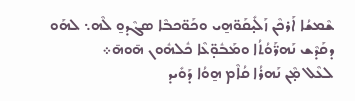ܫܶܡܫܳܐ ܐܰܪܟܶܢ ܙܰܠܺܝ̣ܩܰܘ̈ܗ̱ܝ ܘܟܰܘ̈ܟܒܶܐ ܣܓܶܕܘ̱ ܠܶܗ܆ ܠܗܰܘ ܕܩܰܕܶܫ ܢܰܗܪ̈ܰܘܳܬܳܐ ܘܡܰܒܽܘ̣̈ܥܶܐ ܟܽܠܗܽܘܢ ܗ̄ܘܗ̄܀
ܠܥܶܠ ܡ̣ܶܢ ܢܰܗܪܳܐ ܩܳܐܶܡ ܗ̱ܘܳܐ ܕܰܘܺܝܕ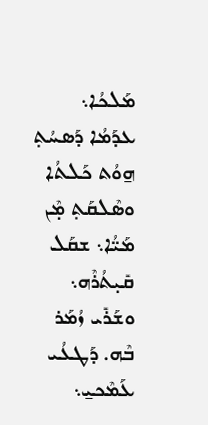ܡܰܠܟܳܐ܆ ܥܕܰܡܳܐ ܕܰܣܚܳܬ݂ ܗ̱ܘܳܬ ܟܰܠܬܳܐ ܘܣܶܠܩܰܬ݂ ܡ̣ܶܢ ܡܰܝ̈ܳܐ܆ ܫܩܰܠ ܩܺܝ̣ܬܳܪܶܗ܆ ܘܫܰܪܺܝ ܙܳܡܰܪ ܒܶܗ. ܕܰܛܥܳܝ ܥܰܡܶܟܝ̱܆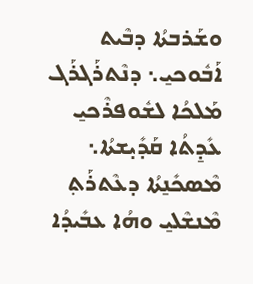ܘܫܰܪܒܬܳܐ ܕܒܶܝܬ ܐܰܒܽܘܟܝ̱܆ ܕܢܶܬܪܰܓܪܰܓ ܡܰܠܟܳܐ ܠܫܽܘܦܪܶܟܝ̱ ܥܺܕ̱ܬܳܐ ܩܰܕܺܝ̣ܫܬܳܐ܆ ܡܶܣܟܺܢ̱ܬܳܐ ܕܥܶܬܪܰܬ݂ ܡܶܢܫܶܠܝ̱ ܘܗܳܐ ܥܒܺܝܕܳܐ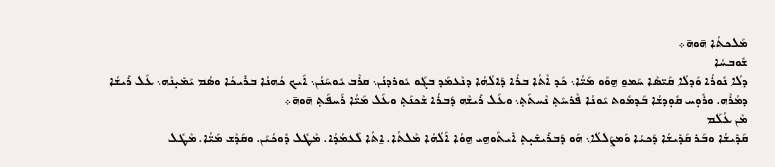ܡܰܠܟܬܳܐ ܗ̄ܘܗ̄܀
ܫܽܘܒܚܳܐ
ܕܠܳܐ ܢܽܘܪܳܐ ܘܰܕܠܳܐ ܩܰܝ̈ܣܶܐ ܚܰܡܘ̱ ܗ̱ܘܰܘ ܡܰܝ̈ܳܐ܆ ܟܰܕ ܐܶܬܳܐ ܒܪܳܐ ܕܰܐܠܳܗܳܐ ܕܢܶܥܡܰܕ ܒܓܰܘ ܝܽܘܪܕܢܳܢ܆ ܩܪܶܒ ܝܽܘܚܰܢܳܢ܆ ܐܰܝܟ ܟܳܗܢܳܐ ܒܪܺܝܟܳܐ ܘܣܳܡ ܝܰܡܺܝ̣ܢܶܗ܆ ܥܰܠ ܪܺܝܫܳܐ ܕܡܳܪܶܗ. ܘܪܽܘ̣ܚ ܩܽܘ̣ܕܫܳܐ ܒܰܕܡܽܘܬ ܝܰܘܢܳܐ ܦܶܪܚܰܬ݂ ܢܶܚܬܰܬ݂܆ ܘܥܰܠ ܪܺܝܫܶܗ ܕܰܒܪܳܐ ܫܶܟܢܰܬ݂ ܘܥܰܠ ܡܰܝ̈ܳܐ ܪܰܚܦܰܬ݂ ܗ̄ܘܗ̄܀
ܡܶܢ ܥܳܠܰܡ
ܩܰܕܺܝܫܳܐ ܘܒܰܪ ܩܰܕܺܝܫܳܐ ܕܰܟܝܳܐ ܘܰܡܨܰܠܠܳܐ܆ ܗܰܘ ܕܰܒܪܺܝܫܺܝ̣ܬ݂ ܐܺܝܬܰܘܗ̱ܝ ܗ̱ܘܳܐ ܐܰܠܳܗܳܐ ܡܶܠܬܳܐ. ܐ̱ܬܳܐ ܠܰܥܡܳܕܳܐ. ܡܶܛܽܠ ܕܽܘܟܳܝܰܢ. ܘܩܰܕܶܫ ܡܰܝ̈ܳܐ. ܡܶܛܽܠ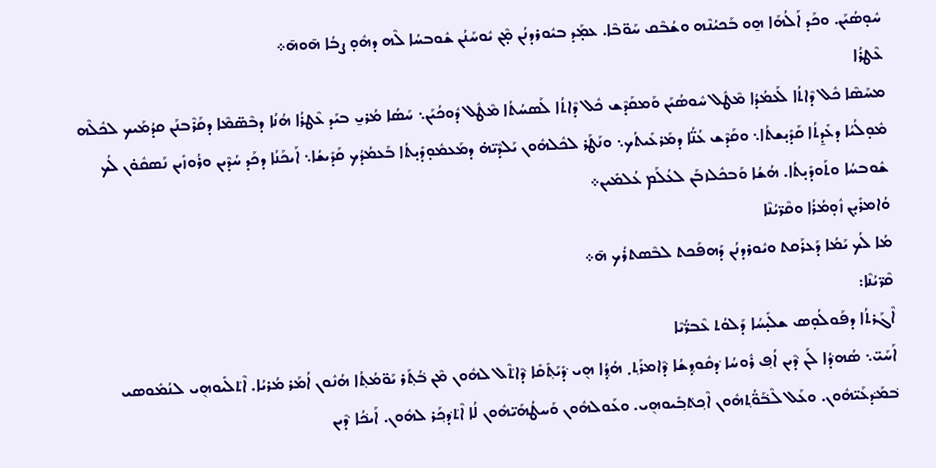ܚܽܘ̣ܣܳܝܰܢ. ܘܟܰܕ ܐܰܠܳܗܰܐ ܗ̱ܘ ܒܰܟܝܳܢܶܗ ܘܫܳܒܶܩ ܚܰܘ̈ܒܶܐ. ܥܡ̣ܰܕ ܒܝܽܘܪܕܢܳܢ ܡ̣ܶܢ ܝܽܘܚܰܢܳܢ ܫܽܘܒܚܳܐ ܠܶܗ ܕܗܽܘ̣ ܨܒܳܐ ܗ̄ܘܗ̄܀
ܥܶܛܪܳܐ
ܡܚܰܣܶܐ ܟܽܠ ܕܶܐܬܳܐ ܠܰܥܡܳܕܳܐ ܡܶܛܽܠ ܚܽܘܣܳܝܰܢ ܘܰܡܩܰܕܶܫ ܟܽܠ ܕܶܐܬܳܐ ܠܰܣܚܳܬܳܐ ܡܶܛܽܠ ܕܽܘܟܳܝܰܢ܆ ܚܰܣܳܐ ܡܳܪܝ̱ ܒܝܰܕ ܥܶܛܪܳܐ ܗܳܢܳܐ ܕܒܶܣ̈ܡܶܐ ܕܩܰܪܶܒܢܰܢ ܩܕܳܡܰܝܟ ܠܟܽܠܶܗ ܡܽܘ̣ܠܳܝܳܐ ܕܥܺܕ̱ܬܳܐ ܩܰܕܺܝ̣ܫܬܳܐ܆ ܘܩܰܕܶܫ ܥܳܢ̈ܳܐ ܕܡܰܪܥܺܝܬܳܟ܆ ܘܢܰܛܰܪ ܠܟܽܠܗܽܘܢ ܝܰܠܕܶܝ̈ܗ̇ ܕܡܰܥܡܽܘ̣ܕܺܝ̣ܬܳܐ ܒܰܥܡܳܕܳܟ ܩܰܕܺܝܫܳܐ܆ ܐܰܝܟܰܢܳܐ ܕܟܰܕ ܚܳܕܶܝܢ ܘܪܳܘܙܺܝܢ ܢܰܣܩܽܘ̇ܢ ܠܳܟ ܫܽܘܒܚܳܐ ܘܬܰܘܕܺܝ̣ܬܳܐ. ܗܳܫܳܐ ܘܰܒܟܽܠܙܒܰܢ ܠܥܳܠܰܡ ܥܳܠܡܺܝܢ܀
ܘܳܐܡܪܺܝ̣ܢ ܙܽܘ̣ܡܳܪܳܐ ܘܩܶܪ̈ܝܳܢܶܐ
ܡܳܐ ܠܳܟ ܝܰܡܳܐ ܕܰܥܪܰܩܬ ܘܝܽܘܪܕܢܳܢ ܕܰܗܦܰܟܬ ܠܒܶܣܬܪܳܟ ܗ̄܀
ܩܶܪ̈ܝܳܢܶܐ:
ܐܶܓܰܪܬܳܐ ܕܦܰܘܠܳܘ̣ܣ ܫܠܺܝ̣ܚܳܐ ܕܰܠܘܳܬ ܥܶܒܪ̈ܳܝܶܐ
ܐܰܚܰܝ̈܆ ܣܳܗܕ݁ܳܐ ܠܰܢ ܕ݁ܶܝܢ ܐܳܦ݂ ܪܽܘܚܳܐ ܕ݁ܩܽܘܕ݂ܫܳܐ ܕ݁ܶܐܡܪܰܬ݂܂ ܗܳܕ݂ܳܐ ܗ݈ܝ ܕ݁ܺܝܰܬ݂ܺܩܺܐ ܕ݁ܶܐܬ݁ܶܠ ܠܗܽܘܢ ܡܶܢ ܒ݁ܳܬ݂ܰܪ ܝܰܘ̈ܡܳܬ݂ܳܐ ܗܳܢܽܘܢ ܐܳܡܰܪ ܡܳܪܝܳܐ. ܐܶܬ݁ܠܺܝܘܗ݈ܝ ܠܢܳܡܽܘܣܝ ܒ݁ܡܰܕ݁ܥܰܝ̈ܗܽܘܢ. ܘܥܰܠ ܠܶܒ݁ܰܘ̈ܳܬ݂ܗܽܘܢ ܐܶܟ݂ܬ݁ܒ݂ܺܝܘܗ݈ܝ. ܘܥܰܘܠܗܽܘܢ ܘܰܚܛܳܗܰܝ̈ܗܽܘܢ ܠܳܐ ܐܶܬ݁ܕ݁ܟ݂ܰܪ ܠܗܽܘܢ. ܐܰܝܟ݁ܳܐ ܕ݁ܶܝܢ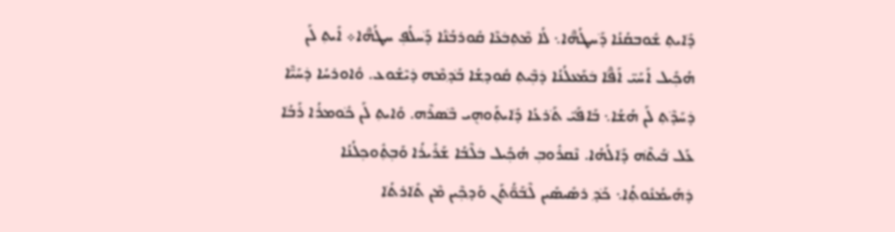ܕ݁ܺܐܝܬ݂ ܫܽܘܒܩܳܢܳܐ ܕ݁ܰܚܛܳܗ̈ܶܐ܆ ܠܳܐ ܡܶܬ݂ܒ݁ܥܶܐ ܩܽܘܪܒ݁ܳܢܳܐ ܕ݁ܰܚܠܳܦ݂ ܚܛܳܗ̈ܶܐ܀ ܐܺܝܬ݂ ܠܰܢ ܗܳܟ݂ܺܝܠ ܐܰܚܰܝ̈ ܐܰܦ݁̈ܶܐ ܒ݁ܡܰܥܠܳܢܳܐ ܕ݁ܒ݂ܶܝܬ݂ ܩܽܘܕ݂ܫܳܐ ܒ݁ܰܕ݂ܡܶܗ ܕ݁ܝܶܫܽܘܥ. ܘܽܐܘܪܚܳܐ ܕ݁ܚܰܝ̈ܶܐ ܕ݁ܚܰܕ݁ܶܬ݂ ܠܰܢ ܗܳܫܳܐ܆ ܒ݁ܰܐܦ݁ܰܝ̈ ܬ݁ܰܪܥܳܐ ܕ݁ܺܐܝܬ݂ܰܘܗ݈ܝ ܒ݁ܶܣܪܶܗ. ܘܺܐܝܬ݂ ܠܰܢ ܟ݁ܽܘܡܪܳܐ ܪܰܒ݁ܳܐ ܥܰܠ ܒ݁ܰܝܬ݁ܶܗ ܕ݁ܰܐܠܳܗܳܐ. ܢܶܩܪܽܘܒ݂ ܗܳܟ݂ܺܝܠ ܒ݁ܠܶܒ݁ܳܐ ܫܰܪܺܝܪܳܐ ܘܰܒ݂ܬ݂ܽܘܟ݂ܠܳܢܳܐ ܕ݁ܗܰܝܡܳܢܽܘܬ݂ܳܐ܆ ܟ݁ܰܕ݂ ܪܣܺܝܣܺܝܢ ܠܶܒ݁ܰܘ̈ܳܬ݂ܰܢ ܘܰܕ݂ܟ݂ܶܝܢ ܡܶܢ ܬ݁ܺܐܪܬ݁ܳܐ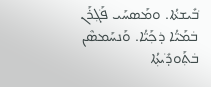ܒ݁ܺܝܫܬ݁ܳܐ. ܘܡܰܣܚܰܝ ܦ݁ܰܓ݂ܪܰܢ ܒ݁ܡܰܝ̈ܳܐ ܕ݁ܟ݂ܰܝ̈ܳܐ. ܘܰܢܚܰܡܣܶܢ ܒ݁ܬ݂ܰܘܕ݁ܺܝܬ݂ܳܐ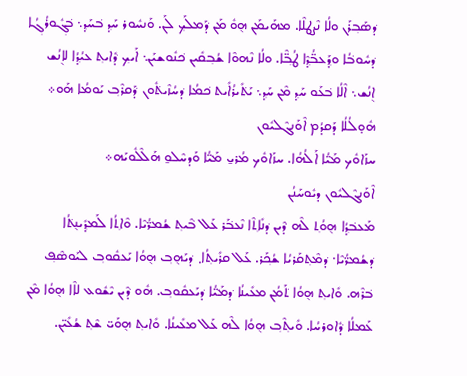ܕ݁ܣܰܒ݂ܪܰܢ ܘܠܳܐ ܢܶܨܛܠܶܐ. ܡܗܰܝܡܰܢ ܗ݈ܘܽ ܡܰܢ ܕ݁ܰܡܠܰܟ݂ ܠܰܢ. ܘܰܢܚܽܘܪ ܚܰܕ݂ ܒ݁ܚܰܕ݂܆ ܒ݁ܓ݂ܽܘܪܳܓ݂ܳܐ ܕ݁ܚܽܘܒ݁ܳܐ ܘܕ݂ܰܥܒ̈ܳܕ݂ܶܐ ܛܳܒ݂̈ܶܐ. ܘܠܳܐ ܢܶܗܘܶܐ ܫܳܒ݂ܩܺܝܢ ܟ݁ܢܽܘܫܝܰܢ܆ ܐܰܝܟ݂ ܕ݁ܺܐܝܬ݂ ܥܝܳܕ݂ܳܐ ܠܐ݈ܢܳܫ ܐ݈ܢܳܫ܆ ܐܶܠܳܐ ܒ݁ܥܰܘ ܚܰܕ݂ ܡܶܢ ܚܰܕ݂܆ ܝܰܬ݁ܺܝܪܳܐܺܝܬ ܟ݁ܡܳܐ ܕ݁ܚܳܙܶܝܬ݁ܽܘܢ ܕ݁ܰܩܪܶܒ݂ ܝܰܘܡܳܐ ܗܰܘ܀
ܗܽܘ̣ܠܳܠܳܐ ܕܰܩܕܳܡ ܐܶܘܰܢܓܶܠܝܽܘܢ
ܚܙܰܐܘܽܟ ܡܰܝ̈ܳܐ ܐܰܠܳܗܳܐ. ܚܙܰܐܘܽܟ ܡܳܪܝ̱ ܡܰܝ̈ܳܐ ܘܰܕܚܶܠܘ̱ ܗܰܠܶܠܽܘܝܰܗ܀
ܐܶܘܰܢܓܶܠܝܽܘܢ ܕܝܽܘܚܰܢܳܢ
ܡܰܥܒ݁ܕ݂ܳܐ ܗ݈ܘܳܬ݂ ܠܶܗ ܕ݁ܶܝܢ ܕ݁ܢܺܐܬ݂ܶܐ ܢܶܥܒ݁ܰܪ ܥܰܠ ܒ݁ܶܝܬ݂ ܫܳܡܪ̈ܳܝܶܐ. ܘܶܐܬ݂ܳܐ ܠܰܡܕ݂ܺܝܢ݈ܬ݁ܳܐ ܕ݁ܫܳܡܪ̈ܳܝܶܐ܁ ܕ݁ܡܶܬ݂ܩܰܪܝܳܐ ܫܳܟ݂ܰܪ. ܥܰܠ ܩܪܺܝܬ݂ܳܐ܂ ܕ݁ܝܰܗ݈ܒ݂ ܗ݈ܘܳܐ ܝܰܥܩܽܘܒ݂ ܠܝܰܘܣܶܦ݂ ܒ݁ܪܶܗ. ܘܺܐܝܬ݂ ܗ݈ܘܳܐ ܬ݁ܰܡܳܢ ܡܥܺܝܢܳܐ ܕ݁ܡܰܝ̈ܳܐ ܕ݁ܝܰܥܩܽܘܒ݂. ܗܽܘ ܕ݁ܶܝܢ ܝܶܫܽܘܥ ܠܐܶܐ ܗ݈ܘܳܐ ܡܶܢ ܥܰܡܠܳܐ ܕ݁ܽܐܘܪܚܳܐ. ܘܺܝܬ݂ܶܒ݂ ܗ݈ܘܳܐ ܠܶܗ ܥܰܠ ܡܥܺܝܢܳܐ. ܘܺܐܝܬ݂ ܗ݈ܘܰܝ̈ ܫܶܬ݂ ܫܳܥܺܝ̈ܢ.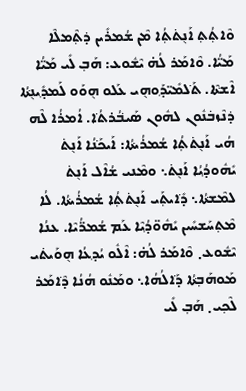ܘܶܐܬ݂ܳܬ݂ ܐܰܢ݈ܬ݁ܬ݂ܳܐ ܡܶܢ ܫܳܡܪܺܝܢ ܕ݁ܬ݂ܶܡܠܶܐ ܡܰܝ̈ܳܐ. ܘܶܐܡܰܪ ܠܳܗ̇ ܝܶܫܽܘܥ: ܗܰܒ݂ ܠܺܝ ܡܰܝ̈ܳܐ ܐܶܫܬ݁ܶܐ. ܬ݁ܰܠܡܺܝ̈ܕ݂ܰܘܗ݈ܝ ܥܰܠܘ ܗ݈ܘܰܘ ܠܰܡܕ݂ܺܝܢ݈ܬ݁ܳܐ ܕ݁ܢܶܙܒ݁ܢܽܘܢ ܠܗܽܘܢ ܣܰܝܒ݁ܳܪܬ݁ܳܐ. ܐܳܡܪܳܐ ܠܶܗ ܗܳܝ ܐܰܢ݈ܬ݁ܬ݂ܳܐ ܫܳܡܪܳܝܬ݁ܳܐ: ܐܰܝܟ݁ܰܢܳܐ ܐܰܢ݈ܬ݁ ܝܺܗܽܘܕ݂ܳܝܳܐ ܐܰܢ݈ܬ݁܆ ܘܡܶܢܝ ܫܳܐܶܠ ܐܰܢ݈ܬ݁ ܠܡܶܫܬ݁ܳܐ܆ ܕ݁ܺܐܝܬ݂ܰܝ ܐܰܢ݈ܬ݁ܬ݂ܳܐ ܫܳܡܪܳܝܬ݁ܳܐ. ܠܳܐ ܡܶܬ݂ܚܰܫܚܺܝܢ ܝܺܗܽܘ̈ܕ݂ܳܝܶܐ ܥܰܡ ܫܳܡܪ̈ܳܝܶܐ. ܥܢܳܐ ܝܶܫܽܘܥ܂ ܘܶܐܡܰܪ ܠܳܗ̇: ܐܶܠܽܘ ܝܳܕ݂ܥܳܐ ܗ݈ܘܰܝܬ݁ܝ ܡܰܘܗܰܒ݂ܬ݁ܳܐ ܕ݁ܰܐܠܳܗܳܐ܆ ܘܡܰܢܽܘ ܗܳܢܳܐ ܕ݁ܶܐܡܰܪ ܠܶܟ݂ܝ܂ ܗܰܒ݂ ܠܺܝ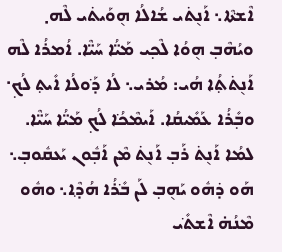ܐܶܫܬ݁ܶܐ܆ ܐܰܢ݈ܬ݁ܝ ܫܳܐܠܳܐ ܗ݈ܘܰܝܬ݁ܝ ܠܶܗ܂ ܘܝܳܗܶܒ݂ ܗ݈ܘܳܐ ܠܶܟ݂ܝ ܡܰܝ̈ܳܐ ܚܰܝ̈ܶܐ. ܐܳܡܪܳܐ ܠܶܗ ܐܰܢ݈ܬ݁ܬ݂ܳܐ ܗܳܝ: ܡܳܪܝ܆ ܠܳܐ ܕ݁ܰܘܠܳܐ ܐܺܝܬ݂ ܠܳܟ݂܁ ܘܒ݂ܺܪܳܐ ܥܰܡܺܝܩܳܐ. ܐܰܝܡܶܟ݁ܳܐ ܠܳܟ݂ ܡܰܝ̈ܳܐ ܚܰܝ̈ܶܐ. ܠܡܳܐ ܐܰܢ݈ܬ݁ ܪܰܒ݂ ܐܰܢ݈ܬ݁ ܡܶܢ ܐܰܒ݂ܽܘܢ ܝܰܥܩܽܘܒ݂܆ ܗܰܘ ܕ݁ܗܽܘ ܝܰܗ݈ܒ݂ ܠܰܢ ܒ݁ܺܪܳܐ ܗܳܕ݂ܶܐ܆ ܘܗܽܘ ܡܶܢܳܗ̇ ܐܶܫܬ݁ܺܝ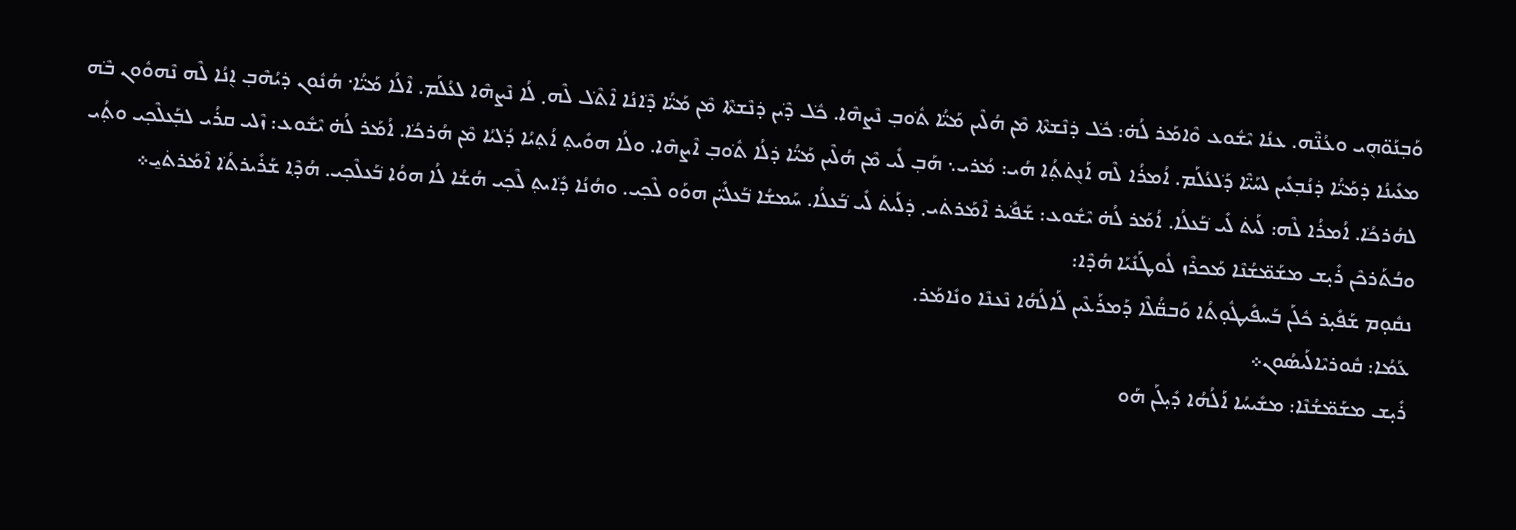ܘܰܒ݂ܢܰܘ̈ܗ݈ܝ ܘܥܳܢ̈ܶܗ. ܥܢܳܐ ܝܶܫܽܘܥ ܘܶܐܡܰܪ ܠܳܗ̇: ܟ݁ܽܠ ܕ݁ܢܶܫܬ݁ܶܐ ܡܶܢ ܗܳܠܶܝܢ ܡܰܝ̈ܳܐ ܬ݁ܽܘܒ݂ ܢܶܨܗܶܐ. ܟ݁ܽܠ ܕ݁ܶܝܢ ܕ݁ܢܶܫܬ݁ܶܐ ܡܶܢ ܡܰܝ̈ܳܐ ܕ݁ܶܐܢܳܐ ܐܶܬ݁ܶܠ ܠܶܗ܂ ܠܳܐ ܢܶܨܗܶܐ ܠܥܳܠܰܡ. ܐܶܠܳܐ ܡܰܝ̈ܳܐ܁ ܗܳܢܽܘܢ ܕ݁ܝܳܗܶܒ݂ ܐ݈ܢܳܐ ܠܶܗ ܢܶܗܘܽܘܢ ܒ݁ܶܗ ܡܥܺܝܢܳܐ ܕ݁ܡܰܝ̈ܳܐ ܕ݁ܢܳܒ݂ܥܺܝܢ ܠܚܰܝ̈ܶܐ ܕ݁ܰܠܥܳܠܰܡ. ܐܳܡܪܳܐ ܠܶܗ ܐܰܢ݈ܬ݁ܬ݂ܳܐ ܗܳܝ: ܡܳܪܝ܆ ܗܰܒ݂ ܠܺܝ ܡܶܢ ܗܳܠܶܝܢ ܡܰܝ̈ܳܐ ܕ݁ܠܳܐ ܬ݁ܽܘܒ݂ ܐܶܨܗܶܐ. ܘܠܳܐ ܗܘܺܝܬ݂ ܐܳܬ݂ܝܳܐ ܕ݁ܳܠܝܳܐ ܡܶܢ ܗܳܪܟ݁ܳܐ. ܐܳܡܰܪ ܠܳܗ̇ ܝܶܫܽܘܥ: ܙܶܠܝ ܩܪܳܝ ܠܒ݂ܰܥܠܶܟ݂ܝ ܘܬ݂ܳܝ ܠܗܳܪܟ݁ܳܐ. ܐܳܡܪܳܐ ܠܶܗ: ܠܰܝܬ݁ ܠܺܝ ܒ݁ܰܥܠܳܐ. ܐܳܡܰܪ ܠܳܗ̇ ܝܶܫܽܘܥ: ܫܰܦ݁ܺܝܪ ܐܶܡܰܪܬ݁ܝ܂ ܕ݁ܠܰܝܬ݁ ܠܺܝ ܒ݁ܰܥܠܳܐ. ܚܰܡܫܳܐ ܒ݁ܰܥܠܺܝ̈ܢ ܗܘܰܘ ܠܶܟ݂ܝ. ܘܗܳܢܳܐ ܕ݁ܺܐܝܬ݂ ܠܶܟ݂ܝ ܗܳܫܳܐ ܠܳܐ ܗܘܳܐ ܒ݁ܰܥܠܶܟ݂ܝ. ܗܳܕ݂ܶܐ ܫܰܪܺܝܪܬ݁ܳܐ ܐܶܡܰܪܬ݁ܝ̱܀
ܘܒܳܬܰܪܟܶܢ ܪܺܝ̣ܫ ܡܫܰܡ̈ܫܳܢܶܐ ܡܰܟܪܶܙ ܠܽܘܛܰܢܺܝܰܐ ܗܳܕܶܐ:
ܢܩܽܘ̣ܡ ܫܰܦܺܝ̣ܪ ܟܽܠܰܢ ܒܰܚܦܺܝܛܽܘ̣ܬܳܐ ܘܰܒܩ̈ܳܠܶܐ ܕܰܡܪܰܥܶܝܢ ܠܰܐܠܳܗܳܐ ܢܶܥܢܶܐ ܘܢܺܐܡܰܪ.
ܥܰܡܳܐ: ܩܽܘܪܝܶܐܠܰܝܣܳܘܢ܀
ܪܺܝ̣ܫ ܡܫܰܡ̈ܫܳܢܶܐ: ܡܫܺܝܚܳܐ ܐܰܠܳܗܳܐ ܕܺܝ̣ܠܰܢ ܗܰܘ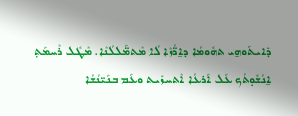ܕܺܐܝܬܰܘܗ̱ܝ ܬܗܽܘܡܳܐ ܕܐ̱ܪ̈ܳܙܶܐ ܠܳܐ ܡܶܬܡ̈ܰܠܠܳܢܶܐ. ܡܶܛܽܠ ܪܶܚܡܰܬ݂ ܐ̱ܢܳܫܽܘ̣ܬܳܟ ܥܰܠ ܐܰܪܥܳܐ ܐܶܬܚܙܺܝܬ ܘܥܰܡ ܒܢܰܝ̈ܢܳܫܳܐ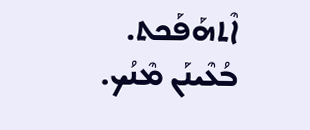ܐܶܬܗܰܦܰܟܬ. ܒܳܥܶܝܢܰܢ ܡܶܢܳܟ.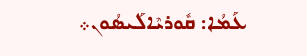ܥܰܡܳܐ: ܩܽܘܪܝܶܐܠܰܝܣܳܘܢ܀